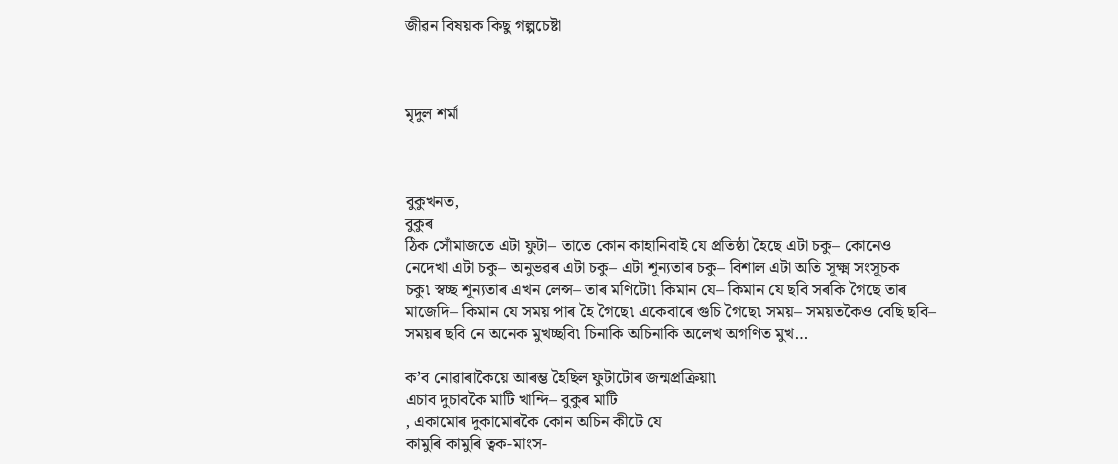জীৱন বিষয়ক কিছু গল্পচেষ্টা



মৃদুল শৰ্মা



বুকুখনত,
বুকুৰ
ঠিক সোঁমাজতে এটা ফুটা– তাতে কোন কাহানিবাই যে প্ৰতিষ্ঠা হৈছে এটা চকু– কোনেও
নেদেখা এটা চকু– অনুভৱৰ এটা চকু– এটা শূন্যতাৰ চকু– বিশাল এটা অতি সূক্ষ্ম সংসূচক
চকু৷ স্বচ্ছ শূন্যতাৰ এখন লেন্স– তাৰ মণিটো৷ কিমান যে– কিমান যে ছবি সৰকি গৈছে তাৰ
মাজেদি– কিমান যে সময় পাৰ হৈ গৈছে৷ একেবাৰে গুচি গৈছে৷ সময়– সময়তকৈও বেছি ছবি–
সময়ৰ ছবি নে অনেক মুখচ্ছবি৷ চিনাকি অচিনাকি অলেখ অগণিত মুখ…

ক’ব নোৱাৰাকৈয়ে আৰম্ভ হৈছিল ফুটাটোৰ জন্মপ্ৰক্ৰিয়া৷
এচাব দুচাবকৈ মাটি খান্দি– বুকুৰ মাটি
, একামোৰ দুকামোৰকৈ কোন অচিন কীটে যে
কামুৰি কামুৰি ত্বক-মাংস-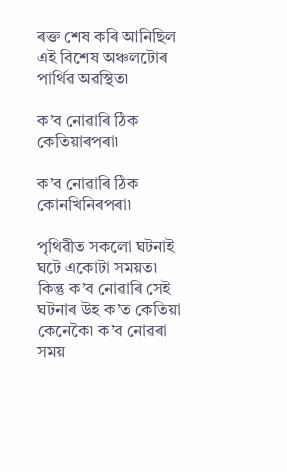ৰক্ত শেষ কৰি আনিছিল এই বিশেষ অঞ্চলটোৰ পাৰ্থিৱ অৱস্থিত৷

ক’ব নোৱাৰি ঠিক কেতিয়াৰপৰা৷

ক’ব নোৱাৰি ঠিক কোনখিনিৰপৰা৷

পৃথিৱীত সকলো ঘটনাই ঘটে একোটা সময়ত৷
কিন্তু ক’ব নোৱাৰি সেই ঘটনাৰ উহ ক’ত কেতিয়া কেনেকৈ৷ ক’ব নোৱৰা সময়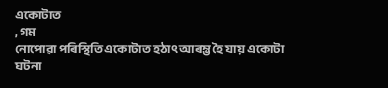একোটাত
, গম
নোপোৱা পৰিস্থিতি একোটাত হঠাৎ আৰম্ভ হৈ যায় একোটা ঘটনা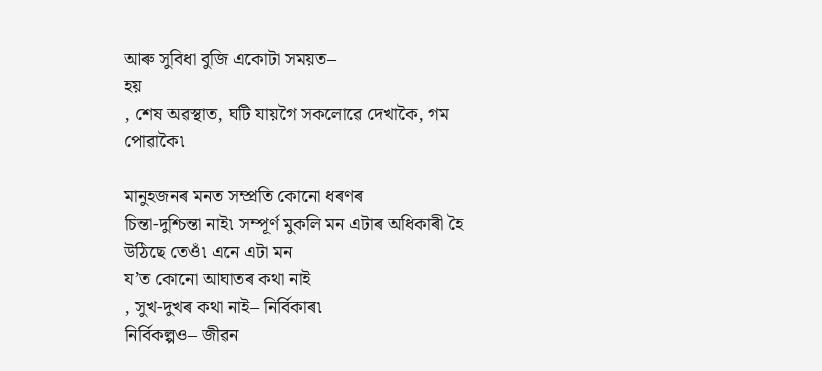আৰু সুবিধা বুজি একোটা সময়ত–
হয়
, শেষ অৱস্থাত, ঘটি যায়গৈ সকলোৱে দেখাকৈ, গম
পোৱাকৈ৷

মানুহজনৰ মনত সম্প্ৰতি কোনো ধৰণৰ
চিন্তা-দুশ্চিন্তা নাই৷ সম্পূৰ্ণ মুকলি মন এটাৰ অধিকাৰী হৈ উঠিছে তেওঁ৷ এনে এটা মন
য’ত কোনো আঘাতৰ কথা নাই
, সুখ-দুখৰ কথা নাই– নিৰ্বিকাৰ৷
নিৰ্বিকল্পও– জীৱন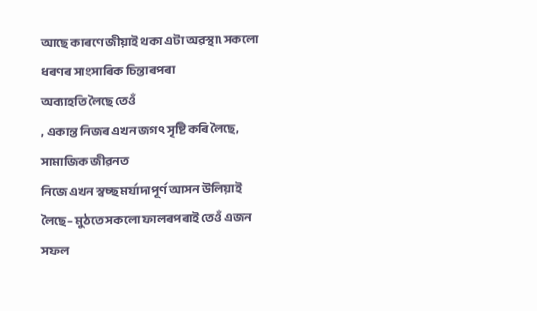আছে কাৰণে জীয়াই থকা এটা অৱস্থা৷ সকলো ধৰণৰ সাংসাৰিক চিন্তাৰপৰা
অব্যাহতি লৈছে তেওঁ
, একান্ত নিজৰ এখন জগৎ সৃষ্টি কৰি লৈছে, সামাজিক জীৱনত
নিজে এখন স্বচ্ছ মৰ্যাদাপূৰ্ণ আসন উলিয়াই লৈছে– মুঠতে সকলো ফালৰপৰাই তেওঁ এজন সফল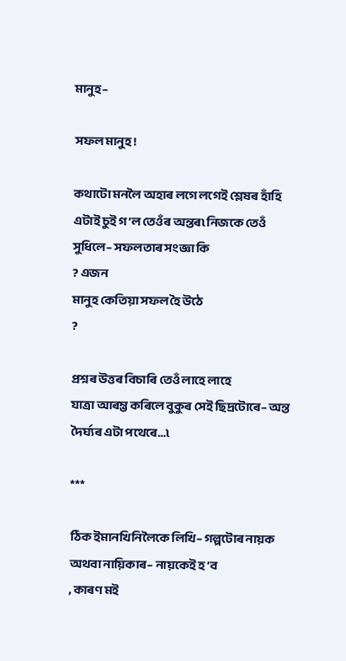মানুহ–

সফল মানুহ!

কথাটো মনলৈ অহাৰ লগে লগেই শ্লেষৰ হাঁহি
এটাই চুই গ’ল তেওঁৰ অন্তৰ৷ নিজকে তেওঁ সুধিলে– সফলতাৰ সংজ্ঞা কি
? এজন
মানুহ কেতিয়া সফল হৈ উঠে
?

প্ৰশ্নৰ উত্তৰ বিচাৰি তেওঁ লাহে লাহে
যাত্ৰা আৰম্ভ কৰিলে বুকুৰ সেই ছিদ্ৰটোৰে– অন্ত দৈৰ্ঘ্যৰ এটা পথেৰে…৷

***

ঠিক ইমানখিনিলৈকে লিখি– গল্পটোৰ নায়ক
অথবা নায়িকাৰ– নায়কেই হ’ব
, কাৰণ মই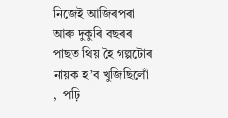নিজেই আজিৰপৰা আৰু দুকুৰি বছৰৰ
পাছত থিয় হৈ গল্পটোৰ নায়ক হ’ব খুজিছিলোঁ
,  পঢ়ি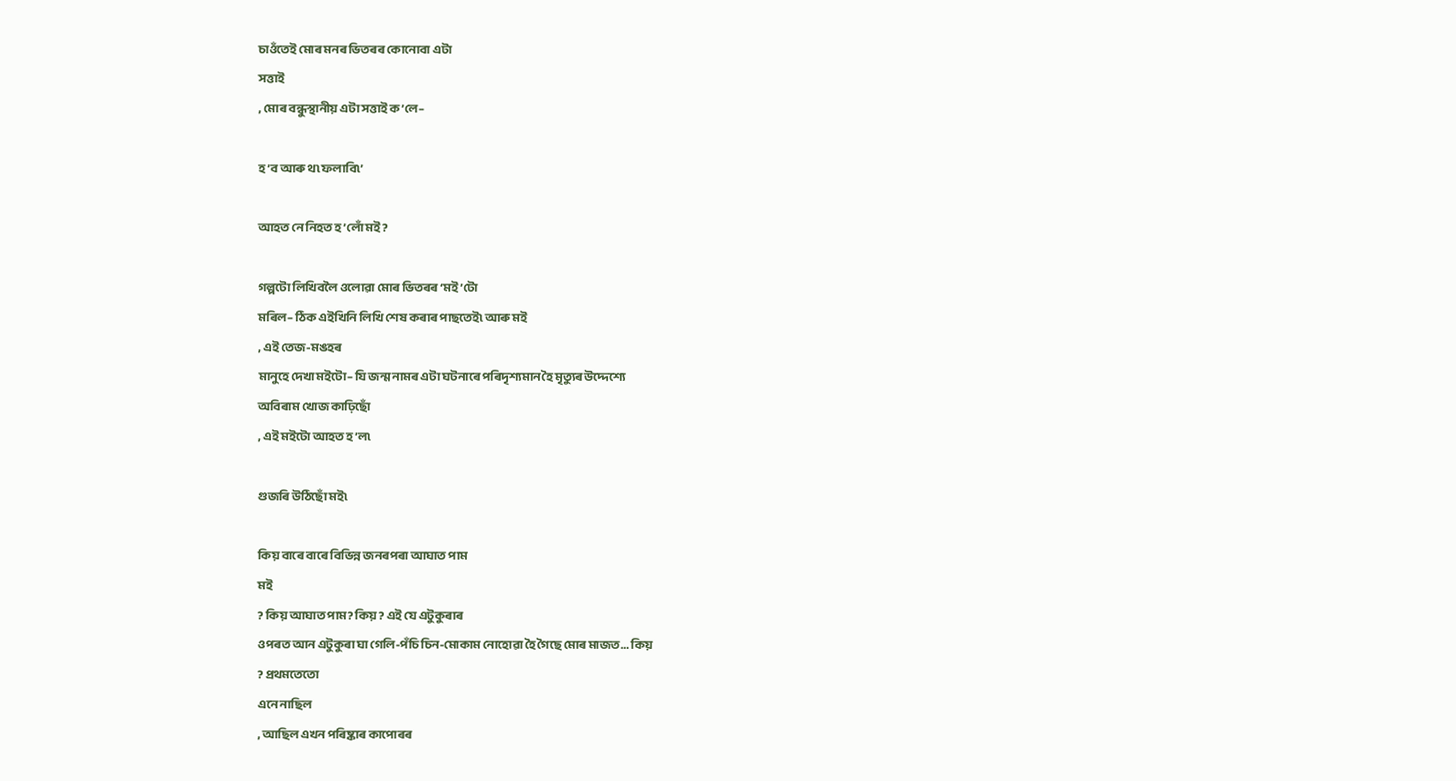চাওঁতেই মোৰ মনৰ ভিতৰৰ কোনোবা এটা
সত্তাই
, মোৰ বন্ধুস্থানীয় এটা সত্তাই ক’লে–

হ’ব আৰু থ৷ ফলাবি৷’

আহত নে নিহত হ’লোঁ মই?

গল্পটো লিখিবলৈ ওলোৱা মোৰ ভিতৰৰ ‘মই’টো
মৰিল– ঠিক এইখিনি লিখি শেষ কৰাৰ পাছতেই৷ আৰু মই
, এই তেজ-মঙহৰ
মানুহে দেখা মইটো– যি জন্ম নামৰ এটা ঘটনাৰে পৰিদৃশ্যমান হৈ মৃত্যুৰ উদ্দেশ্যে
অবিৰাম খোজ কাঢ়িছোঁ
, এই মইটো আহত হ’ল৷

গুজৰি উঠিছোঁ মই৷

কিয় বাৰে বাৰে বিভিন্ন জনৰপৰা আঘাত পাম
মই
? কিয় আঘাত পাম? কিয়? এই যে এটুকুৰাৰ
ওপৰত আন এটুকুৰা ঘা গেলি-পঁচি চিন-মোকাম নোহোৱা হৈ গৈছে মোৰ মাজত… কিয়
? প্ৰথমতেতো
এনে নাছিল
, আছিল এখন পৰিষ্কাৰ কাপোৰৰ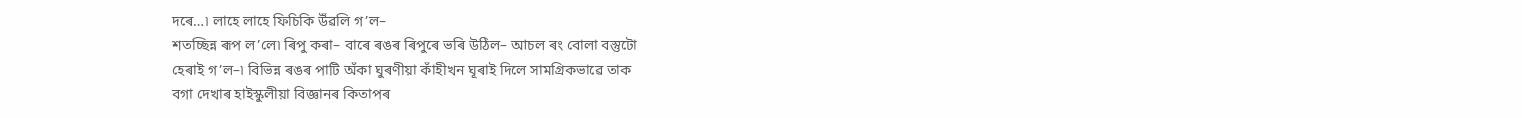দৰে…৷ লাহে লাহে ফিচিকি উঁৱলি গ’ল–
শতচ্ছিন্ন ৰূপ ল’লে৷ ৰিপু কৰা– বাৰে ৰঙৰ ৰিপুৰে ভৰি উঠিল– আচল ৰং বোলা বস্তুটো
হেৰাই গ’ল–৷ বিভিন্ন ৰঙৰ পাটি অঁকা ঘুৰণীয়া কাঁহীখন ঘূৰাই দিলে সামগ্ৰিকভাৱে তাক
বগা দেখাৰ হাইস্কুলীয়া বিজ্ঞানৰ কিতাপৰ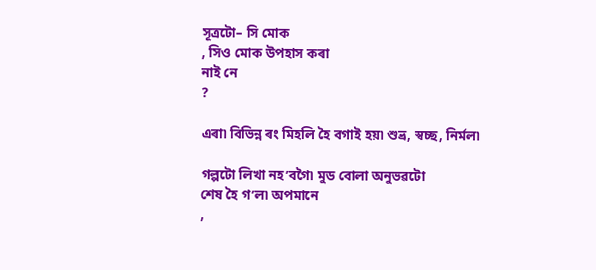সূত্ৰটো– সি মোক
, সিও মোক উপহাস কৰা
নাই নে
?

এৰা৷ বিভিন্ন ৰং মিহলি হৈ বগাই হয়৷ শুভ্ৰ, স্বচ্ছ, নিৰ্মল৷

গল্পটো লিখা নহ’বগৈ৷ মুড বোলা অনুভৱটো
শেষ হৈ গ’ল৷ অপমানে
,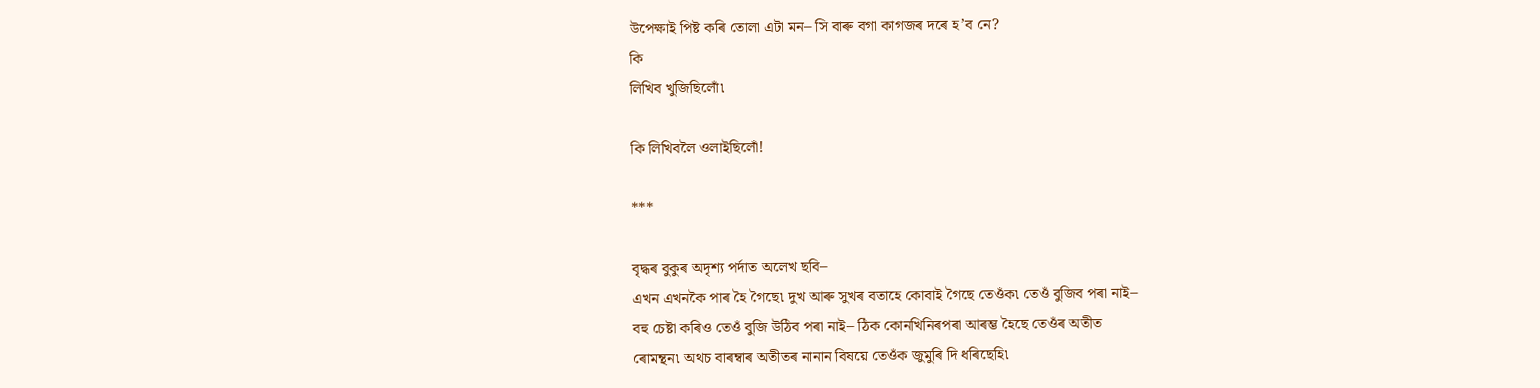উপেক্ষাই পিষ্ট কৰি তোলা এটা মন– সি বাৰু বগা কাগজৰ দৰে হ’ব নে?
কি
লিখিব খুজিছিলোঁ৷

কি লিখিবলৈ ওলাইছিলোঁ!

***

বৃদ্ধৰ বুকুৰ অদৃশ্য পৰ্দাত অলেখ ছবি–
এখন এখনকৈ পাৰ হৈ গৈছে৷ দুখ আৰু সুখৰ বতাহে কোবাই গৈছে তেওঁক৷ তেওঁ বুজিব পৰা নাই–
বহু চেষ্টা কৰিও তেওঁ বুজি উঠিব পৰা নাই– ঠিক কোনখিনিৰপৰা আৰম্ভ হৈছে তেওঁৰ অতীত
ৰোমন্থন৷ অথচ বাৰম্বাৰ অতীতৰ নানান বিষয়ে তেওঁক জুমুৰি দি ধৰিছেহি৷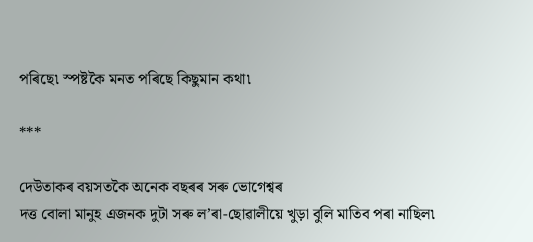পৰিছে৷ স্পষ্টকৈ মনত পৰিছে কিছুমান কথা৷

***

দেউতাকৰ বয়সতকৈ অনেক বছৰৰ সৰু ভোগেশ্বৰ
দত্ত বোলা মানুহ এজনক দুটা সৰু ল’ৰা-ছোৱালীয়ে খুড়া বুলি মাতিব পৰা নাছিল৷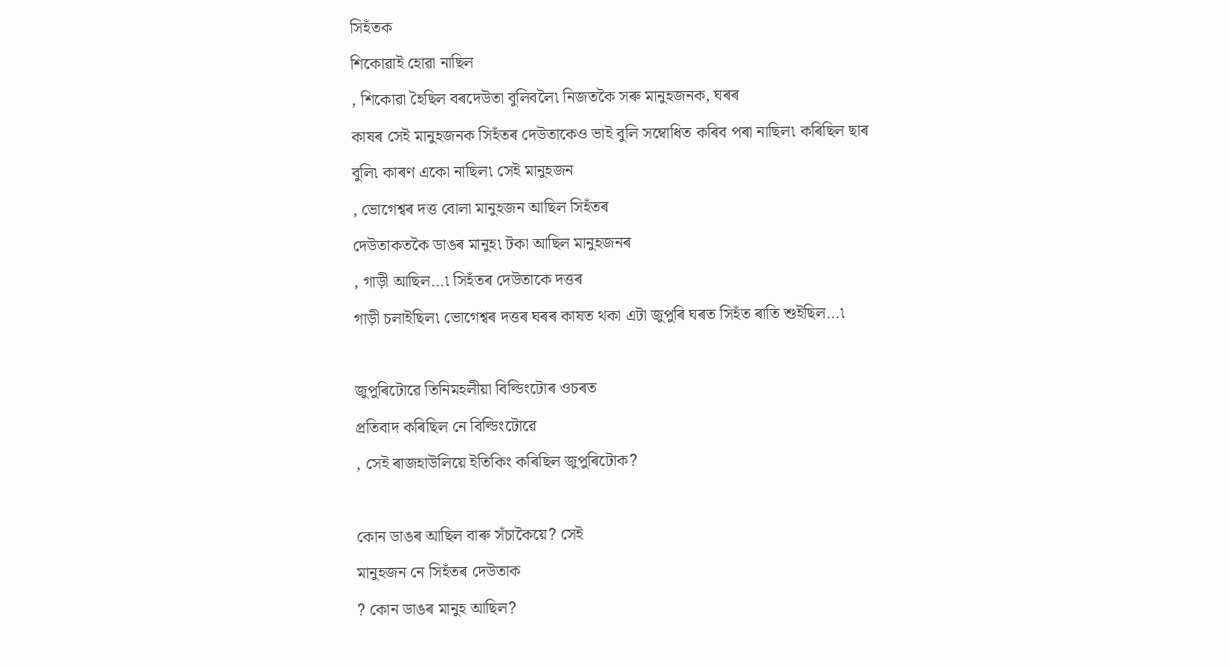সিহঁতক
শিকোৱাই হোৱা নাছিল
, শিকোৱা হৈছিল বৰদেউতা বুলিবলৈ৷ নিজতকৈ সৰু মানুহজনক, ঘৰৰ
কাষৰ সেই মানুহজনক সিহঁতৰ দেউতাকেও ভাই বুলি সম্বোধিত কৰিব পৰা নাছিল৷ কৰিছিল ছাৰ
বুলি৷ কাৰণ একো নাছিল৷ সেই মানুহজন
, ভোগেশ্বৰ দত্ত বোলা মানুহজন আছিল সিহঁতৰ
দেউতাকতকৈ ডাঙৰ মানুহ৷ টকা আছিল মানুহজনৰ
, গাড়ী আছিল…৷ সিহঁতৰ দেউতাকে দত্তৰ
গাড়ী চলাইছিল৷ ভোগেশ্বৰ দত্তৰ ঘৰৰ কাষত থকা এটা জুপুৰি ঘৰত সিহঁত ৰাতি শুইছিল…৷

জুপুৰিটোৱে তিনিমহলীয়া বিল্ডিংটোৰ ওচৰত
প্ৰতিবাদ কৰিছিল নে বিল্ডিংটোৱে
, সেই ৰাজহাউলিয়ে ইতিকিং কৰিছিল জুপুৰিটোক?

কোন ডাঙৰ আছিল বাৰু সঁচাকৈয়ে? সেই
মানুহজন নে সিহঁতৰ দেউতাক
? কোন ডাঙৰ মানুহ আছিল?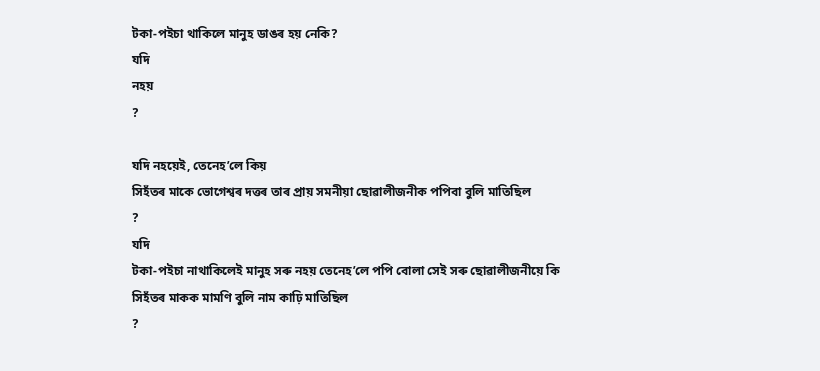টকা-পইচা থাকিলে মানুহ ডাঙৰ হয় নেকি?
যদি
নহয়
?

যদি নহয়েই, তেনেহ’লে কিয়
সিহঁতৰ মাকে ভোগেশ্বৰ দত্তৰ তাৰ প্ৰায় সমনীয়া ছোৱালীজনীক পপিবা বুলি মাতিছিল
?
যদি
টকা-পইচা নাথাকিলেই মানুহ সৰু নহয় তেনেহ’লে পপি বোলা সেই সৰু ছোৱালীজনীয়ে কি
সিহঁতৰ মাকক মামণি বুলি নাম কাঢ়ি মাতিছিল
?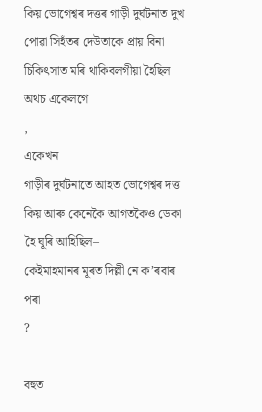কিয় ভোগেশ্বৰ দত্তৰ গাড়ী দুৰ্ঘটনাত দুখ
পোৱা সিহঁতৰ দেউতাকে প্ৰায় বিনা চিকিৎসাত মৰি থাকিবলগীয়া হৈছিল অথচ একেলগে
,
একেখন
গাড়ীৰ দুৰ্ঘটনাতে আহত ভোগেশ্বৰ দত্ত কিয় আৰু কেনেকৈ আগতকৈও ডেকা হৈ ঘূৰি আহিছিল–
কেইমাহমানৰ মূৰত দিল্লী নে ক’ৰবাৰ পৰা
?

বহুত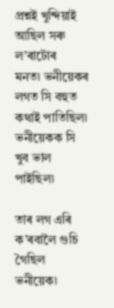প্ৰশ্নই খুন্দিয়াই আছিল সৰু ল’ৰাটোৰ
মনত৷ ভনীয়েকৰ লগত সি বহুত কথাই পাতিছিল৷ ভনীয়েকক সি খুব ভাল পাইছিল৷

তাৰ লগ এৰি ক’ৰবালৈ গুচি গৈছিল ভনীয়েক৷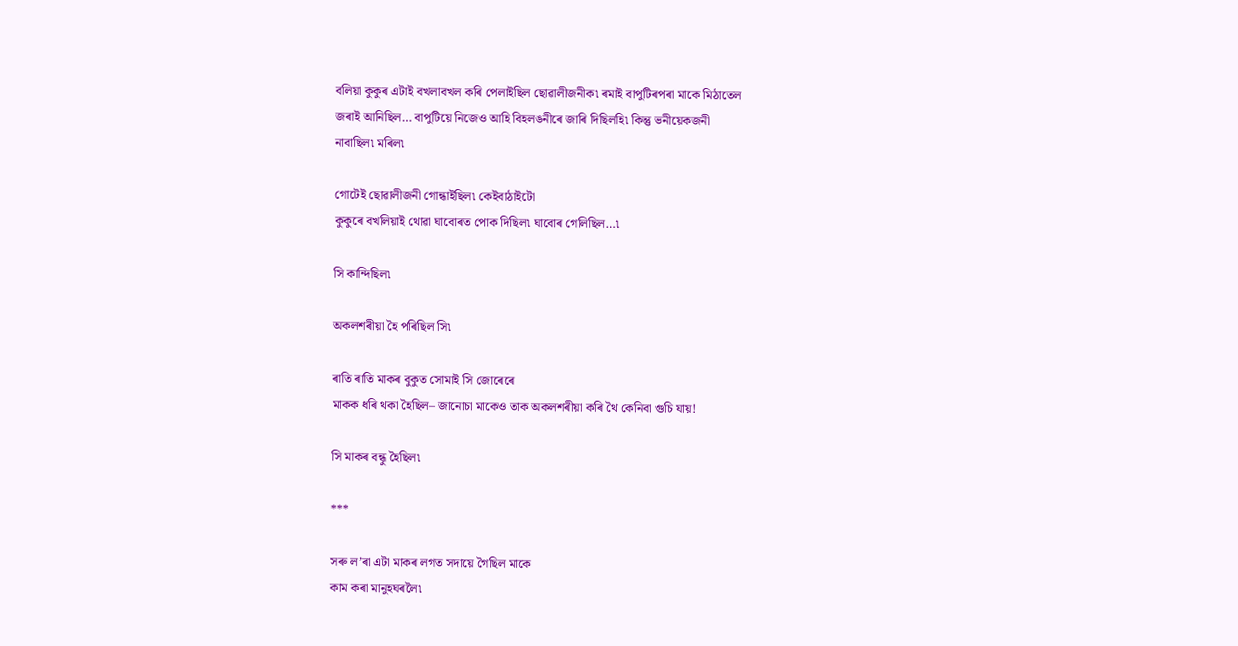বলিয়া কুকুৰ এটাই বখলাবখল কৰি পেলাইছিল ছোৱালীজনীক৷ ৰমাই বাপুটিৰপৰা মাকে মিঠাতেল
জৰাই আনিছিল… বাপুটিয়ে নিজেও আহি বিহলঙনীৰে জাৰি দিছিলহি৷ কিন্তু ভনীয়েকজনী
নাবাছিল৷ মৰিল৷

গোটেই ছোৱালীজনী গোন্ধাইছিল৷ কেইবাঠাইটো
কুকুৰে বখলিয়াই থোৱা ঘাবোৰত পোক দিছিল৷ ঘাবোৰ গেলিছিল…৷

সি কান্দিছিল৷

অকলশৰীয়া হৈ পৰিছিল সি৷

ৰাতি ৰাতি মাকৰ বুকুত সোমাই সি জোৰেৰে
মাকক ধৰি থকা হৈছিল– জানোচা মাকেও তাক অকলশৰীয়া কৰি থৈ কেনিবা গুচি যায়!

সি মাকৰ বন্ধু হৈছিল৷

***

সৰু ল’ৰা এটা মাকৰ লগত সদায়ে গৈছিল মাকে
কাম কৰা মানুহঘৰলৈ৷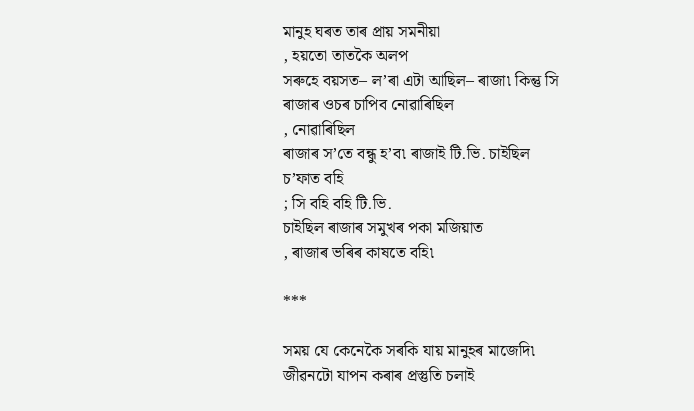মানুহ ঘৰত তাৰ প্ৰায় সমনীয়া
, হয়তো তাতকৈ অলপ
সৰুহে বয়সত– ল’ৰা এটা আছিল– ৰাজা৷ কিন্তু সি ৰাজাৰ ওচৰ চাপিব নোৱাৰিছিল
, নোৱাৰিছিল
ৰাজাৰ স’তে বন্ধু হ’ব৷ ৰাজাই টি.ভি. চাইছিল চ’ফাত বহি
; সি বহি বহি টি.ভি.
চাইছিল ৰাজাৰ সমুখৰ পকা মজিয়াত
, ৰাজাৰ ভৰিৰ কাষতে বহি৷

***

সময় যে কেনেকৈ সৰকি যায় মানুহৰ মাজেদি৷
জীৱনটো যাপন কৰাৰ প্ৰস্তুতি চলাই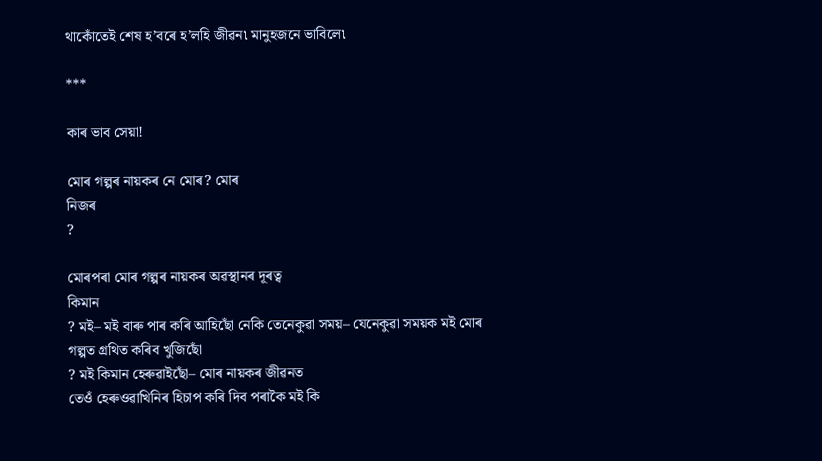থাকোঁতেই শেষ হ’বৰে হ’লহি জীৱন৷ মানুহজনে ভাবিলে৷

***

কাৰ ভাব সেয়া!

মোৰ গল্পৰ নায়কৰ নে মোৰ? মোৰ
নিজৰ
?

মোৰপৰা মোৰ গল্পৰ নায়কৰ অৱস্থানৰ দূৰত্ব
কিমান
? মই– মই বাৰু পাৰ কৰি আহিছোঁ নেকি তেনেকুৱা সময়– যেনেকুৱা সময়ক মই মোৰ
গল্পত গ্ৰথিত কৰিব খুজিছোঁ
? মই কিমান হেৰুৱাইছোঁ– মোৰ নায়কৰ জীৱনত
তেওঁ হেৰুওৱাখিনিৰ হিচাপ কৰি দিব পৰাকৈ মই কি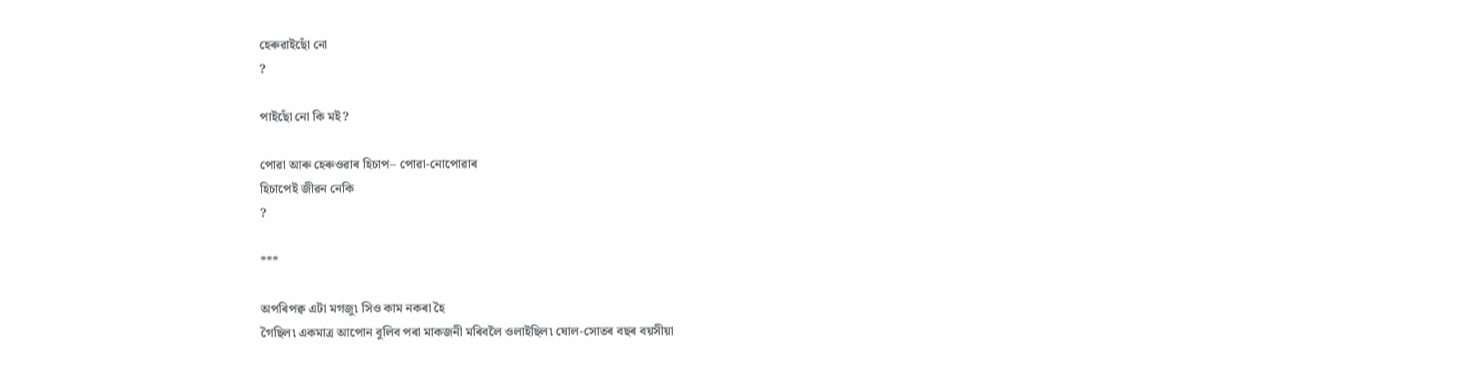হেৰুৱাইছোঁ নো
?

পাইছোঁ নো কি মই?

পোৱা আৰু হেৰুওৱাৰ হিচাপ– পোৱা-নোপোৱাৰ
হিচাপেই জীৱন নেকি
?

***

অপৰিপক্ব এটা মগজু৷ সিও কাম নকৰা হৈ
গৈছিল৷ একমাত্ৰ আপোন বুলিব পৰা মাকজনী মৰিবলৈ ওলাইছিল৷ ষোল-সোতৰ বছৰ বয়সীয়া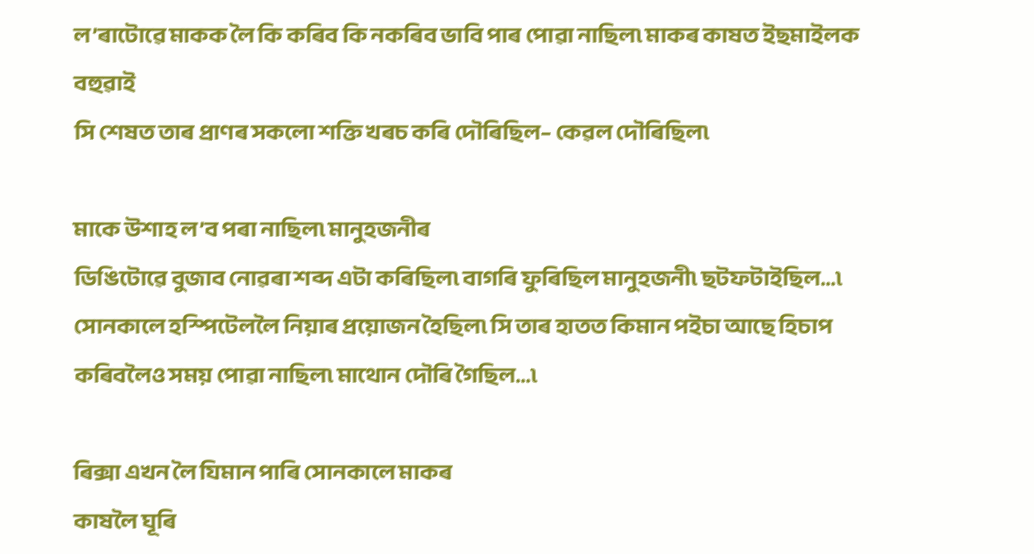ল’ৰাটোৱে মাকক লৈ কি কৰিব কি নকৰিব ভাবি পাৰ পোৱা নাছিল৷ মাকৰ কাষত ইছমাইলক বহুৱাই
সি শেষত তাৰ প্ৰাণৰ সকলো শক্তি খৰচ কৰি দৌৰিছিল– কেৱল দৌৰিছিল৷

মাকে উশাহ ল’ব পৰা নাছিল৷ মানুহজনীৰ
ডিঙিটোৱে বুজাব নোৱৰা শব্দ এটা কৰিছিল৷ বাগৰি ফুৰিছিল মানুহজনী৷ ছটফটাইছিল…৷
সোনকালে হস্পিটেললৈ নিয়াৰ প্ৰয়োজন হৈছিল৷ সি তাৰ হাতত কিমান পইচা আছে হিচাপ
কৰিবলৈও সময় পোৱা নাছিল৷ মাথোন দৌৰি গৈছিল…৷

ৰিক্সা এখন লৈ যিমান পাৰি সোনকালে মাকৰ
কাষলৈ ঘূৰি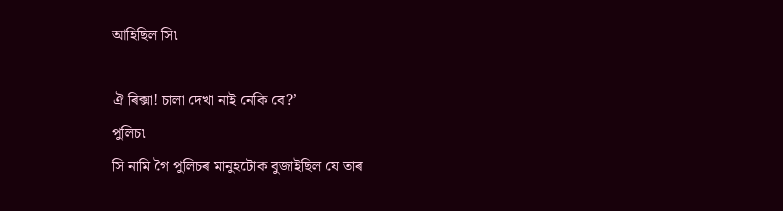আহিছিল সি৷

ঐ ৰিক্সা! চালা দেখা নাই নেকি বে?’
পুলিচ৷
সি নামি গৈ পুলিচৰ মানুহটোক বুজাইছিল যে তাৰ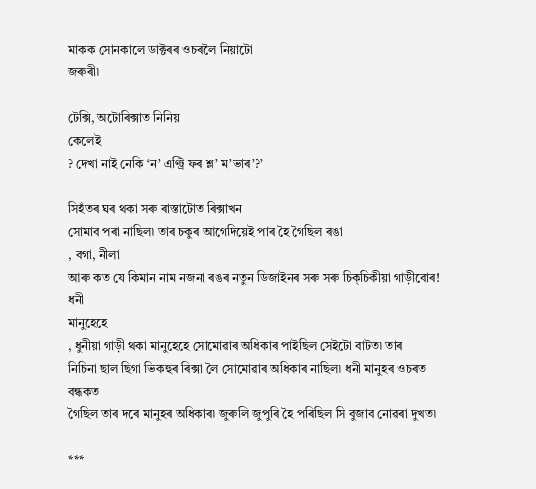মাকক সোনকালে ডাক্টৰৰ ওচৰলৈ নিয়াটো
জৰুৰী৷

টেক্সি, অটোৰিক্সাত নিনিয়
কেলেই
? দেখা নাই নেকি ‘ন’ এণ্ট্ৰি ফৰ শ্ল’ ম’ভাৰ’?’

সিহঁতৰ ঘৰ থকা সৰু ৰাস্তাটোত ৰিক্সাখন
সোমাব পৰা নাছিল৷ তাৰ চকুৰ আগেদিয়েই পাৰ হৈ গৈছিল ৰঙা
, বগা, নীলা
আৰু কত যে কিমান নাম নজনা ৰঙৰ নতুন ডিজাইনৰ সৰু সৰু চিক্‌চিকীয়া গাড়ীবোৰ! ধনী
মানুহেহে
, ধুনীয়া গাড়ী থকা মানুহেহে সোমোৱাৰ অধিকাৰ পাইছিল সেইটো বাটত৷ তাৰ
নিচিনা ছাল ছিগা ভিকহুৰ ৰিক্সা লৈ সোমোৱাৰ অধিকাৰ নাছিল৷ ধনী মানুহৰ ওচৰত বন্ধকত
গৈছিল তাৰ দৰে মানুহৰ অধিকাৰ৷ জুৰুলি জুপুৰি হৈ পৰিছিল সি বুজাব নোৱৰা দুখত৷

***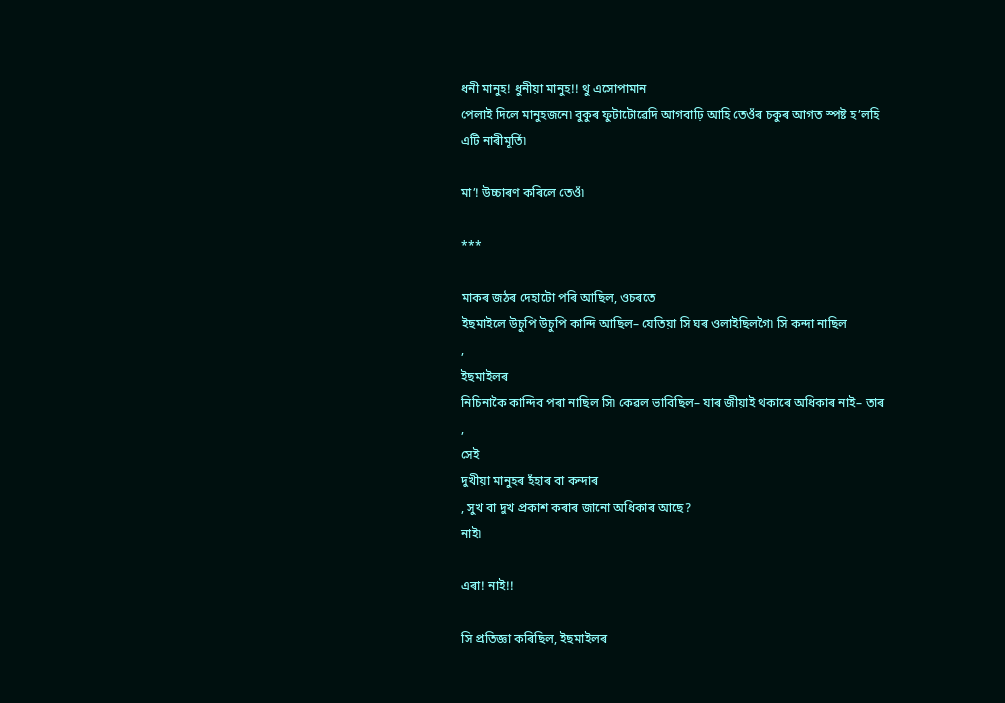ধনী মানুহ! ধুনীয়া মানুহ!! থু এসোপামান
পেলাই দিলে মানুহজনে৷ বুকুৰ ফুটাটোৱেদি আগবাঢ়ি আহি তেওঁৰ চকুৰ আগত স্পষ্ট হ’লহি
এটি নাৰীমূৰ্তি৷

মা’! উচ্চাৰণ কৰিলে তেওঁ৷

***

মাকৰ জঠৰ দেহাটো পৰি আছিল, ওচৰতে
ইছমাইলে উচুপি উচুপি কান্দি আছিল– যেতিয়া সি ঘৰ ওলাইছিলগৈ৷ সি কন্দা নাছিল
,
ইছমাইলৰ
নিচিনাকৈ কান্দিব পৰা নাছিল সি৷ কেৱল ভাবিছিল– যাৰ জীয়াই থকাৰে অধিকাৰ নাই– তাৰ
,
সেই
দুখীয়া মানুহৰ হঁহাৰ বা কন্দাৰ
, সুখ বা দুখ প্ৰকাশ কৰাৰ জানো অধিকাৰ আছে?
নাই৷

এৰা! নাই!!

সি প্ৰতিজ্ঞা কৰিছিল, ইছমাইলৰ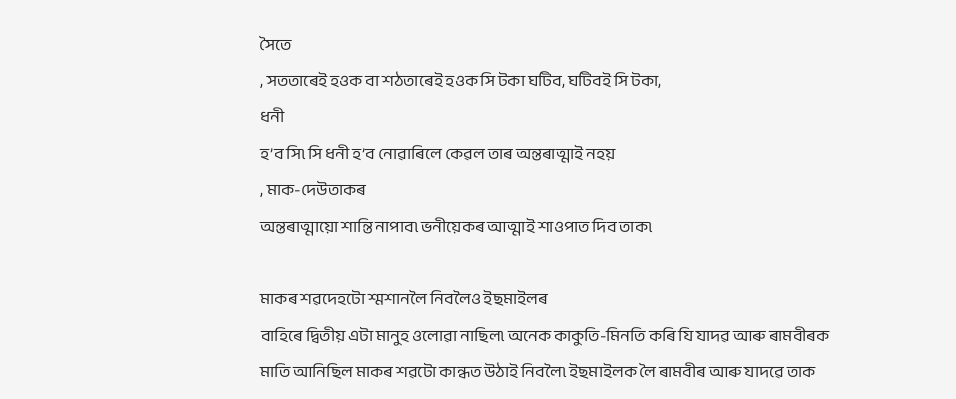সৈতে
, সততাৰেই হওক বা শঠতাৰেই হওক সি টকা ঘটিব, ঘটিবই সি টকা,
ধনী
হ’ব সি৷ সি ধনী হ’ব নোৱাৰিলে কেৱল তাৰ অন্তৰাত্মাই নহয়
, মাক-দেউতাকৰ
অন্তৰাত্মায়ো শান্তি নাপাব৷ ভনীয়েকৰ আত্মাই শাওপাত দিব তাক৷

মাকৰ শৱদেহটো শ্মশানলৈ নিবলৈও ইছমাইলৰ
বাহিৰে দ্বিতীয় এটা মানুহ ওলোৱা নাছিল৷ অনেক কাকুতি-মিনতি কৰি যি যাদৱ আৰু ৰামবীৰক
মাতি আনিছিল মাকৰ শৱটো কান্ধত উঠাই নিবলৈ৷ ইছমাইলক লৈ ৰামবীৰ আৰু যাদৱে তাক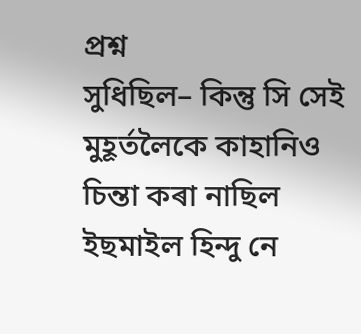প্ৰশ্ন
সুধিছিল– কিন্তু সি সেই মুহূৰ্তলৈকে কাহানিও চিন্তা কৰা নাছিল ইছমাইল হিন্দু নে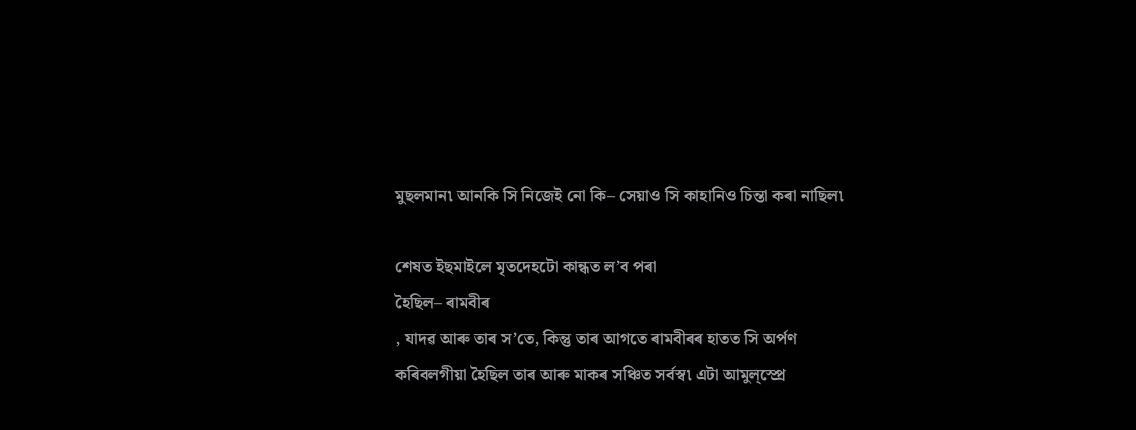মুছলমান৷ আনকি সি নিজেই নো কি– সেয়াও সি কাহানিও চিন্তা কৰা নাছিল৷

শেষত ইছমাইলে মৃতদেহটো কান্ধত ল’ব পৰা
হৈছিল– ৰামবীৰ
, যাদৱ আৰু তাৰ স’তে, কিন্তু তাৰ আগতে ৰামবীৰৰ হাতত সি অৰ্পণ
কৰিবলগীয়া হৈছিল তাৰ আৰু মাকৰ সঞ্চিত সৰ্বস্ব৷ এটা আমুল্‌স্প্ৰে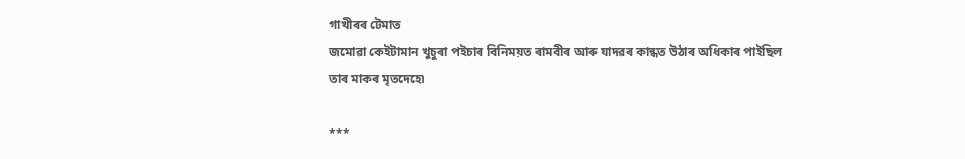গাখীৰৰ টেমাত
জমোৱা কেইটামান খুচুৰা পইচাৰ বিনিময়ত ৰামবীৰ আৰু যাদৱৰ কান্ধত উঠাৰ অধিকাৰ পাইছিল
তাৰ মাকৰ মৃতদেহে৷

***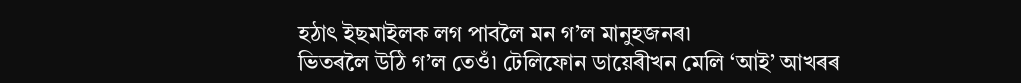হঠাৎ ইছমাইলক লগ পাবলৈ মন গ’ল মানুহজনৰ৷
ভিতৰলৈ উঠি গ’ল তেওঁ৷ টেলিফোন ডায়েৰীখন মেলি ‘আই’ আখৰৰ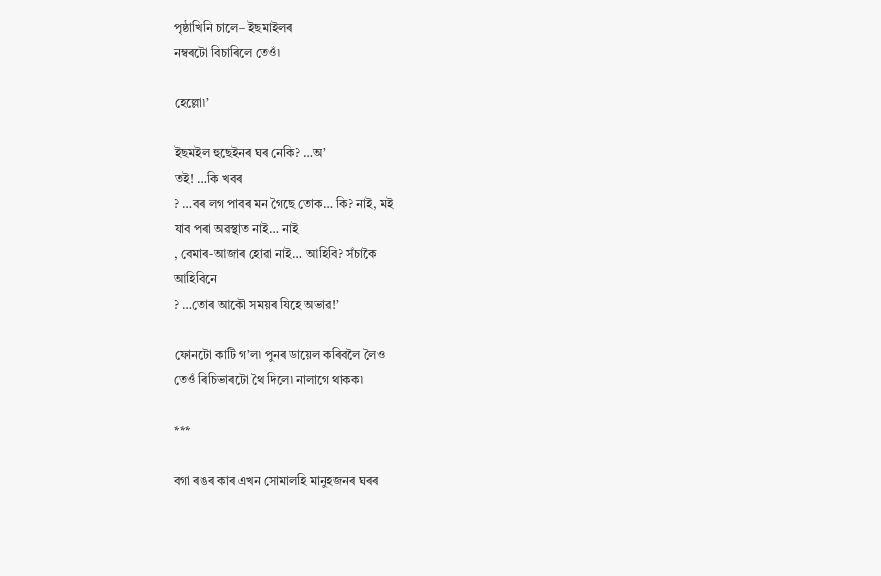পৃষ্ঠাখিনি চালে– ইছমাইলৰ
নম্বৰটো বিচাৰিলে তেওঁ৷

হেল্লো৷’

ইছমইল হুছেইনৰ ঘৰ নেকি? …অ’
তই! …কি খবৰ
? …বৰ লগ পাবৰ মন গৈছে তোক… কি? নাই, মই
যাব পৰা অৱস্থাত নাই… নাই
, বেমাৰ-আজাৰ হোৱা নাই… আহিবি? সঁচাকৈ
আহিবিনে
? …তোৰ আকৌ সময়ৰ যিহে অভাৱ!’

ফোনটো কাটি গ’ল৷ পুনৰ ডায়েল কৰিবলৈ লৈও
তেওঁ ৰিচিভাৰটো থৈ দিলে৷ নালাগে থাকক৷

***

বগা ৰঙৰ কাৰ এখন সোমালহি মানুহজনৰ ঘৰৰ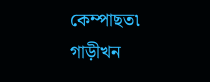কেম্পাছত৷ গাড়ীখন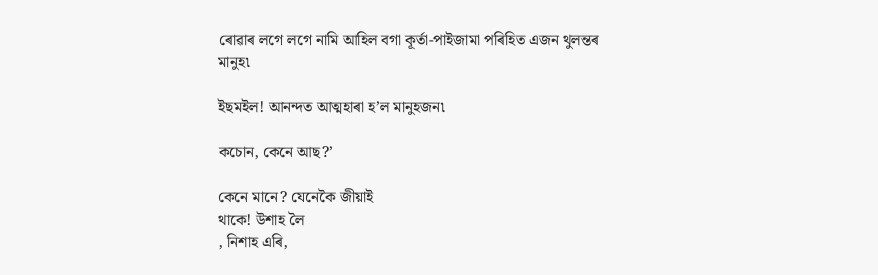ৰোৱাৰ লগে লগে নামি আহিল বগা কূৰ্তা-পাইজামা পৰিহিত এজন থুলন্তৰ
মানুহ৷

ইছমইল! আনন্দত আত্মহাৰা হ’ল মানুহজন৷

কচোন, কেনে আছ?’

কেনে মানে? যেনেকৈ জীয়াই
থাকে! উশাহ লৈ
, নিশাহ এৰি,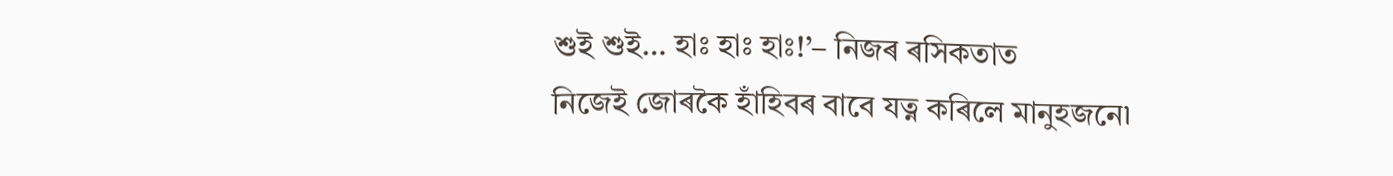শুই শুই… হাঃ হাঃ হাঃ!’– নিজৰ ৰসিকতাত
নিজেই জোৰকৈ হাঁহিবৰ বাবে যত্ন কৰিলে মানুহজনে৷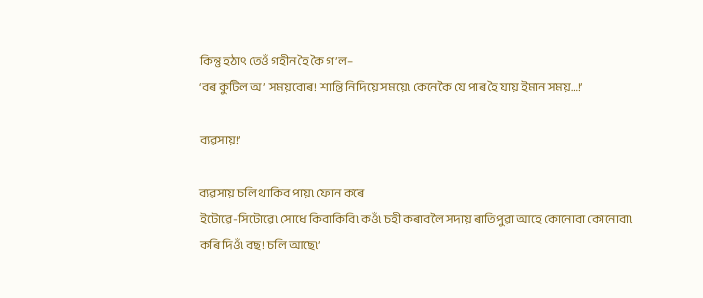কিন্তু হঠাৎ তেওঁ গহীন হৈ কৈ গ’ল–
‘বৰ কুটিল অ’ সময়বোৰ! শান্তি নিদিয়ে সময়ে৷ কেনেকৈ যে পাৰ হৈ যায় ইমান সময়…!’

ব্যৱসায়!’

ব্যৱসায় চলি থাকিব পায়৷ ফোন কৰে
ইটোৱে-সিটোৱে৷ সোধে কিবাকিবি৷ কওঁ৷ চহী কৰাবলৈ সদায় ৰাতিপুৱা আহে কোনোবা কোনোবা৷
কৰি দিওঁ৷ বছ! চলি আছে৷’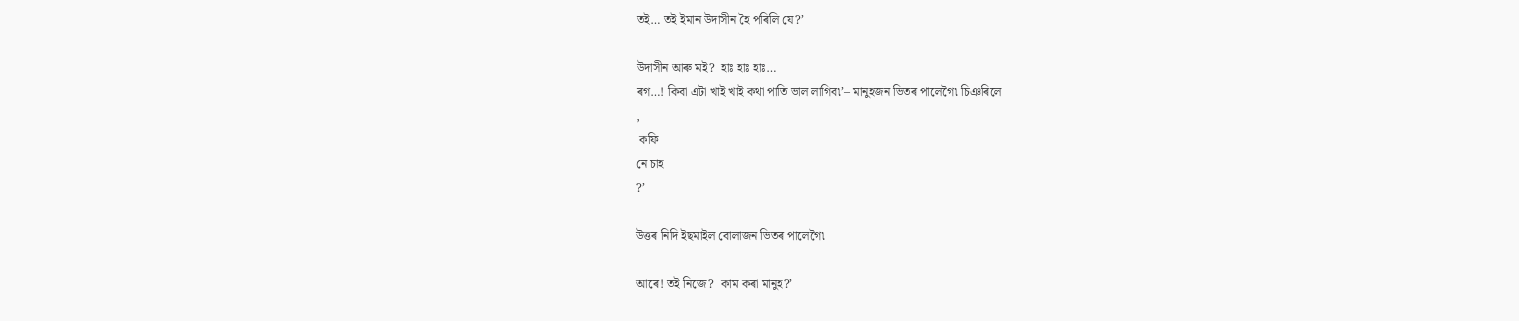তই… তই ইমান উদাসীন হৈ পৰিলি যে?’

উদাসীন আৰু মই?  হাঃ হাঃ হাঃ…
ৰগ…! কিবা এটা খাই খাই কথা পাতি ভাল লাগিব৷’– মানুহজন ভিতৰ পালেগৈ৷ চিঞৰিলে
,
 কফি
নে চাহ
?’

উত্তৰ নিদি ইছমাইল বোলাজন ভিতৰ পালেগৈ৷

আৰে! তই নিজে?  কাম কৰা মানুহ?’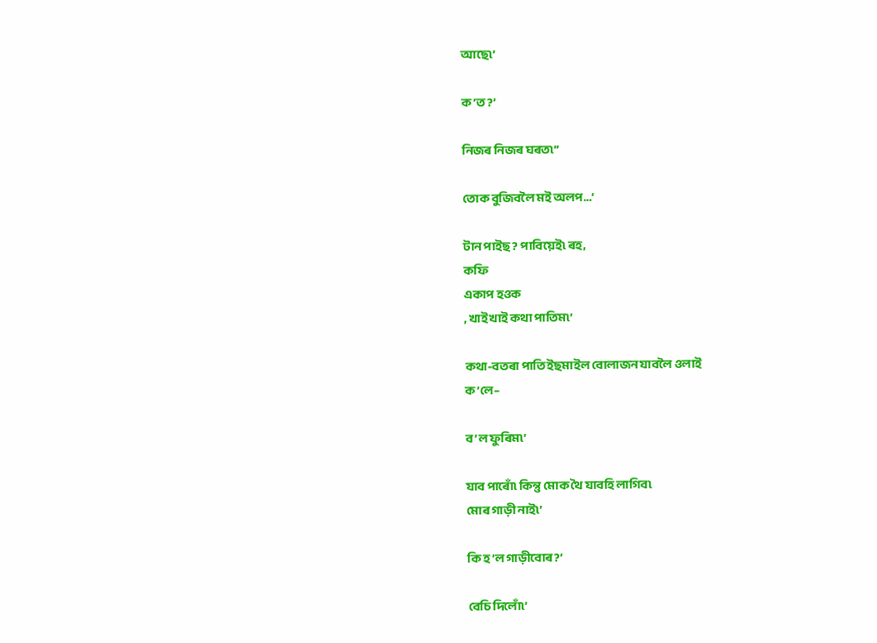আছে৷’

ক’ত?’

নিজৰ নিজৰ ঘৰত৷”

তোক বুজিবলৈ মই অলপ…’

টান পাইছ? পাবিয়েই৷ ৰহ,
কফি
একাপ হওক
, খাই খাই কথা পাতিম৷’

কথা-বতৰা পাতি ইছমাইল বোলাজন যাবলৈ ওলাই
ক’লে–

ব’ল ফুৰিম৷’

যাব পাৰোঁ৷ কিন্তু মোক থৈ যাবহি লাগিব৷
মোৰ গাড়ী নাই৷’

কি হ’ল গাড়ীবোৰ?’

বেচি দিলোঁ৷’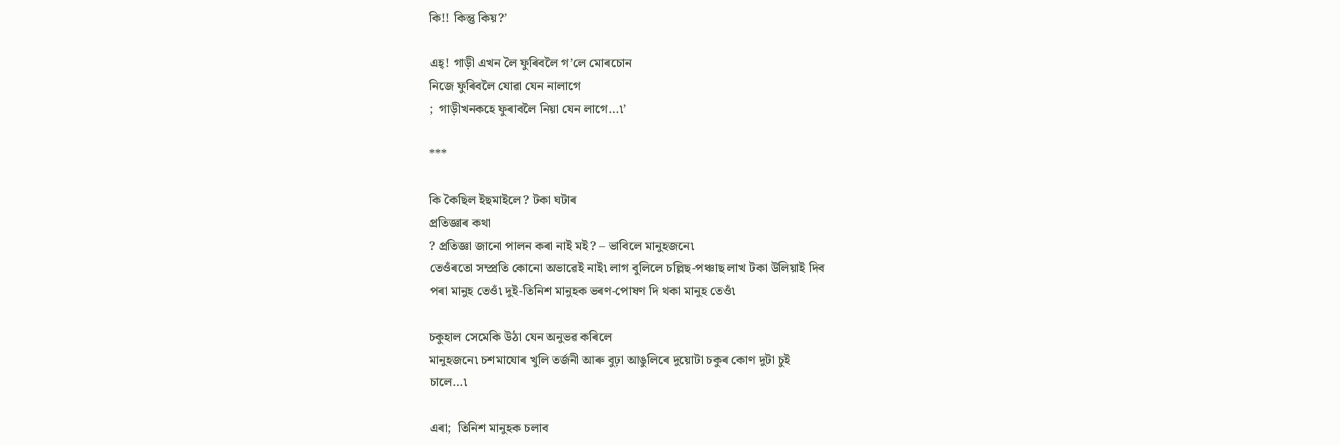কি!! কিন্তু কিয়?’

এহ্‌! গাড়ী এখন লৈ ফুৰিবলৈ গ’লে মোৰচোন
নিজে ফুৰিবলৈ যোৱা যেন নালাগে
;  গাড়ীখনকহে ফুৰাবলৈ নিয়া যেন লাগে…৷’

***

কি কৈছিল ইছমাইলে? টকা ঘটাৰ
প্ৰতিজ্ঞাৰ কথা
? প্ৰতিজ্ঞা জানো পালন কৰা নাই মই? – ভাবিলে মানুহজনে৷
তেওঁৰতো সম্প্ৰতি কোনো অভাৱেই নাই৷ লাগ বুলিলে চল্লিছ-পঞ্চাছ লাখ টকা উলিয়াই দিব
পৰা মানুহ তেওঁ৷ দুই-তিনিশ মানুহক ভৰণ-পোষণ দি থকা মানুহ তেওঁ৷

চকুহাল সেমেকি উঠা যেন অনুভৱ কৰিলে
মানুহজনে৷ চশমাযোৰ খুলি তৰ্জনী আৰু বুঢ়া আঙুলিৰে দুয়োটা চকুৰ কোণ দুটা চুই
চালে…৷

এৰা;  তিনিশ মানুহক চলাব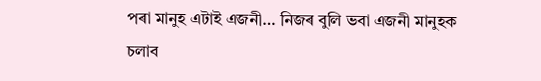পৰা মানুহ এটাই এজনী… নিজৰ বুলি ভবা এজনী মানুহক চলাব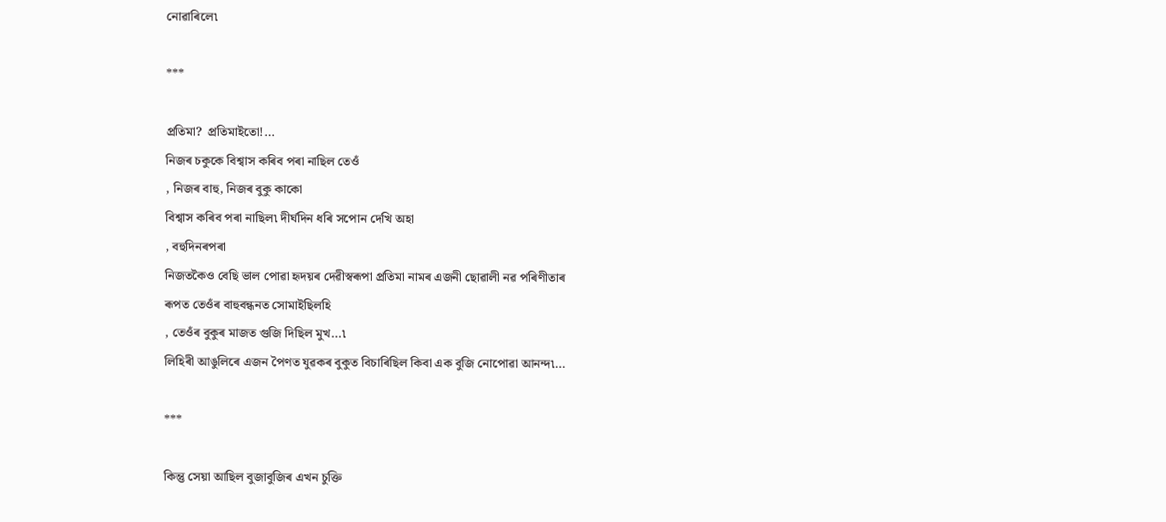নোৱাৰিলে৷

***

প্ৰতিমা?  প্ৰতিমাইতো!…
নিজৰ চকুকে বিশ্বাস কৰিব পৰা নাছিল তেওঁ
, নিজৰ বাহু, নিজৰ বুকু কাকো
বিশ্বাস কৰিব পৰা নাছিল৷ দীৰ্ঘদিন ধৰি সপোন দেখি অহা
, বহুদিনৰপৰা
নিজতকৈও বেছি ভাল পোৱা হৃদয়ৰ দেৱীস্বৰূপা প্ৰতিমা নামৰ এজনী ছোৱালী নৱ পৰিণীতাৰ
ৰূপত তেওঁৰ বাহুবন্ধনত সোমাইছিলহি
, তেওঁৰ বুকুৰ মাজত গুজি দিছিল মুখ…৷
লিহিৰী আঙুলিৰে এজন পৈণত যুৱকৰ বুকুত বিচাৰিছিল কিবা এক বুজি নোপোৱা আনন্দ৷…

***

কিন্তু সেয়া আছিল বুজাবুজিৰ এখন চুক্তি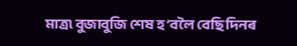মাত্ৰ৷ বুজাবুজি শেষ হ’বলৈ বেছি দিনৰ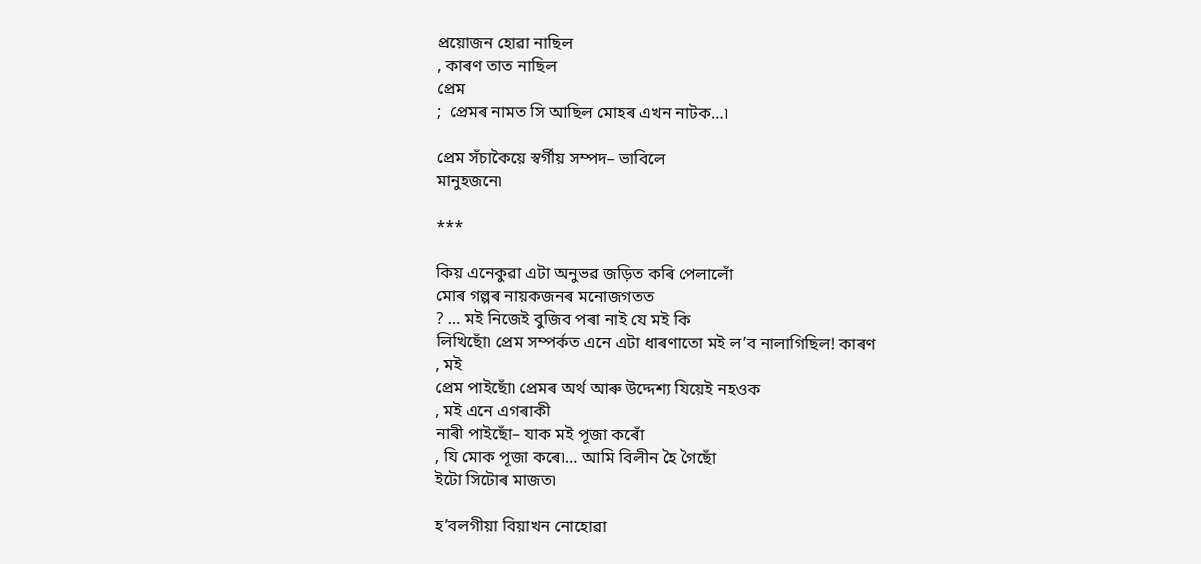প্ৰয়োজন হোৱা নাছিল
, কাৰণ তাত নাছিল
প্ৰেম
;  প্ৰেমৰ নামত সি আছিল মোহৰ এখন নাটক…৷

প্ৰেম সঁচাকৈয়ে স্বৰ্গীয় সম্পদ– ভাবিলে
মানুহজনে৷

***

কিয় এনেকুৱা এটা অনুভৱ জড়িত কৰি পেলালোঁ
মোৰ গল্পৰ নায়কজনৰ মনোজগতত
? … মই নিজেই বুজিব পৰা নাই যে মই কি
লিখিছোঁ৷ প্ৰেম সম্পৰ্কত এনে এটা ধাৰণাতো মই ল’ব নালাগিছিল! কাৰণ
, মই
প্ৰেম পাইছোঁ৷ প্ৰেমৰ অৰ্থ আৰু উদ্দেশ্য যিয়েই নহওক
, মই এনে এগৰাকী
নাৰী পাইছোঁ– যাক মই পূজা কৰোঁ
, যি মোক পূজা কৰে৷… আমি বিলীন হৈ গৈছোঁ
ইটো সিটোৰ মাজত৷

হ’বলগীয়া বিয়াখন নোহোৱা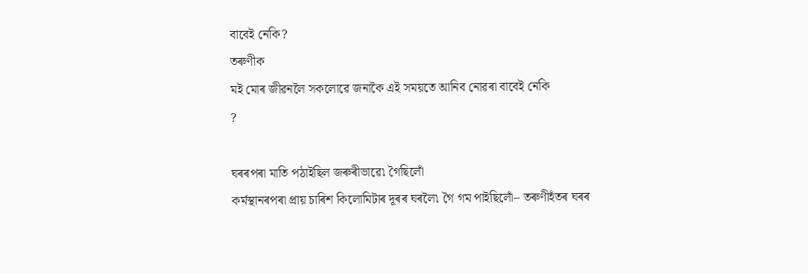বাবেই নেকি?
তৰুণীক
মই মোৰ জীৱনলৈ সকলোৱে জনাকৈ এই সময়তে আনিব নোৱৰা বাবেই নেকি
?

ঘৰৰপৰা মাতি পঠাইছিল জৰুৰীভাৱে৷ গৈছিলোঁ
কৰ্মস্থানৰপৰা প্ৰায় চাৰিশ কিলোমিটাৰ দূৰৰ ঘৰলৈ৷ গৈ গম পাইছিলোঁ– তৰুণীহঁতৰ ঘৰৰ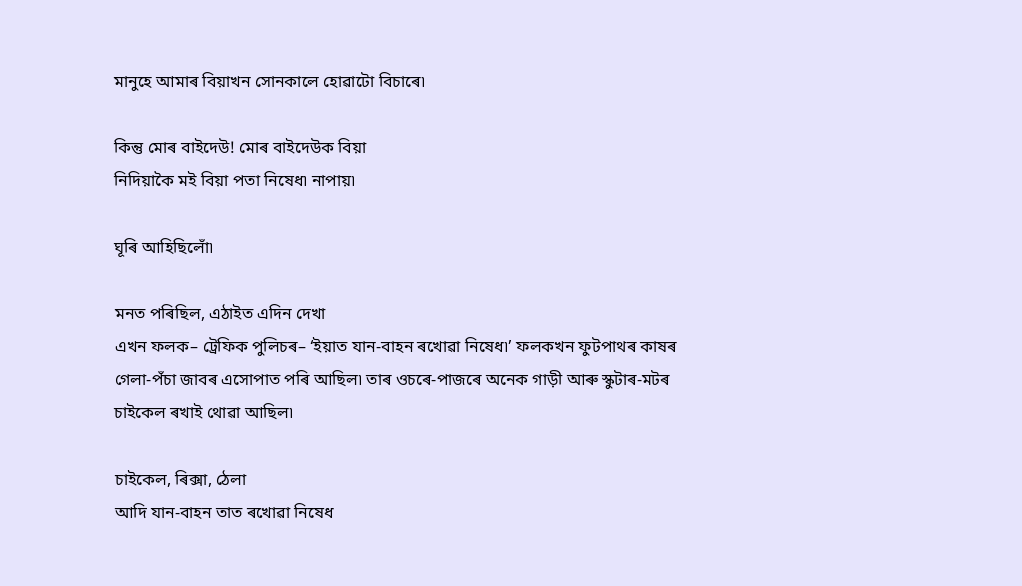মানুহে আমাৰ বিয়াখন সোনকালে হোৱাটো বিচাৰে৷

কিন্তু মোৰ বাইদেউ! মোৰ বাইদেউক বিয়া
নিদিয়াকৈ মই বিয়া পতা নিষেধ৷ নাপায়৷

ঘূৰি আহিছিলোঁ৷

মনত পৰিছিল, এঠাইত এদিন দেখা
এখন ফলক– ট্ৰেফিক পুলিচৰ– ‘ইয়াত যান-বাহন ৰখোৱা নিষেধ৷’ ফলকখন ফুটপাথৰ কাষৰ
গেলা-পঁচা জাবৰ এসোপাত পৰি আছিল৷ তাৰ ওচৰে-পাজৰে অনেক গাড়ী আৰু স্কুটাৰ-মটৰ
চাইকেল ৰখাই থোৱা আছিল৷

চাইকেল, ৰিক্সা, ঠেলা
আদি যান-বাহন তাত ৰখোৱা নিষেধ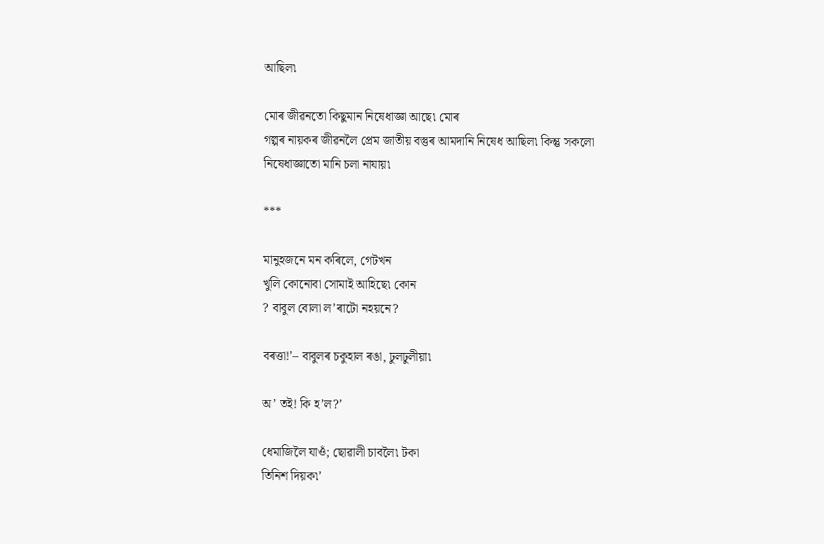আছিল৷

মোৰ জীৱনতো কিছুমান নিষেধাজ্ঞা আছে৷ মোৰ
গল্পৰ নায়কৰ জীৱনলৈ প্ৰেম জাতীয় বস্তুৰ আমদানি নিষেধ আছিল৷ কিন্তু সকলো
নিষেধাজ্ঞাতো মানি চলা নাযায়৷

***

মানুহজনে মন কৰিলে, গেটখন
খুলি কোনোবা সোমাই আহিছে৷ কোন
? বাবুল বোলা ল’ৰাটো নহয়নে?

বৰত্তা!’– বাবুলৰ চকুহাল ৰঙা, ঢুলঢুলীয়া৷

অ’ তই! কি হ’ল?’

ধেমাজিলৈ যাওঁ; ছোৱালী চাবলৈ৷ টকা
তিনিশ দিয়ক৷’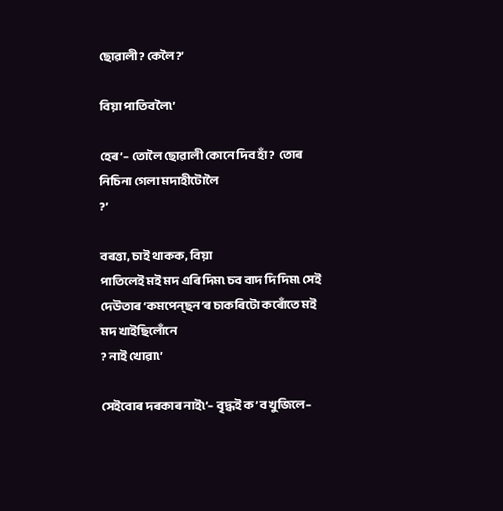ছোৱালী? কেলৈ?’

বিয়া পাতিবলৈ৷’

হেৰ’– তোলৈ ছোৱালী কোনে দিব হাঁ?  তোৰ
নিচিনা গেলা মদাহীটোলৈ
?’

বৰত্তা, চাই থাকক, বিয়া
পাতিলেই মই মদ এৰি দিম৷ চব বাদ দি দিম৷ সেই দেউতাৰ ‘কমপেন্‌ছন’ৰ চাকৰিটো কৰোঁতে মই
মদ খাইছিলোঁনে
? নাই খোৱা৷’

সেইবোৰ দৰকাৰ নাই৷’– বৃদ্ধই ক’ব খুজিলে–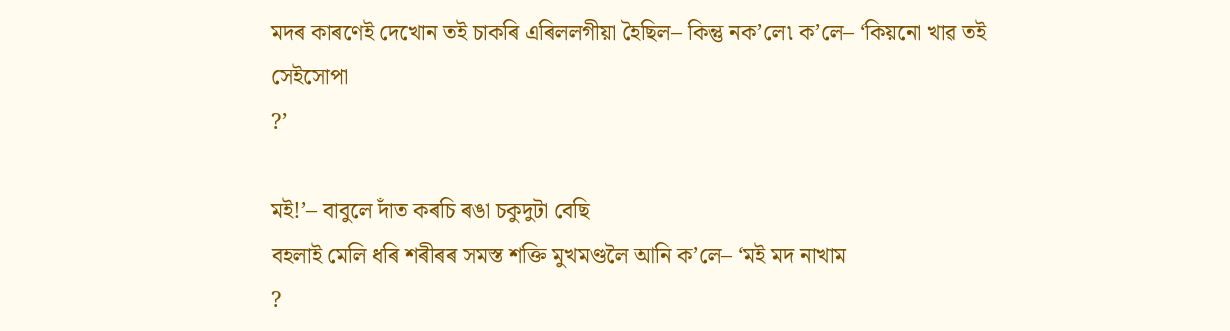মদৰ কাৰণেই দেখোন তই চাকৰি এৰিললগীয়া হৈছিল– কিন্তু নক’লে৷ ক’লে– ‘কিয়নো খাৱ তই
সেইসোপা
?’

মই!’– বাবুলে দাঁত কৰচি ৰঙা চকুদুটা বেছি
বহলাই মেলি ধৰি শৰীৰৰ সমস্ত শক্তি মুখমণ্ডলৈ আনি ক’লে– ‘মই মদ নাখাম
?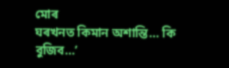মোৰ
ঘৰখনত কিমান অশান্তি… কি বুজিব…’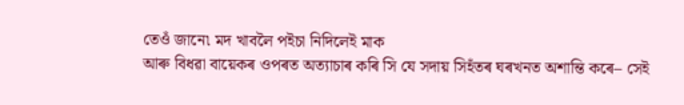তেওঁ জানে৷ মদ খাবলৈ পইচা নিদিলেই মাক
আৰু বিধৱা বায়েকৰ ওপৰত অত্যাচাৰ কৰি সি যে সদায় সিহঁতৰ ঘৰখনত অশান্তি কৰে– সেই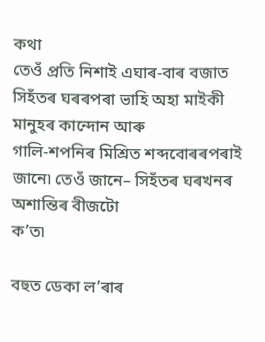কথা
তেওঁ প্ৰতি নিশাই এঘাৰ-বাৰ বজাত সিহঁতৰ ঘৰৰপৰা ভাহি অহা মাইকী মানুহৰ কান্দোন আৰু
গালি-শপনিৰ মিশ্ৰিত শব্দবোৰৰপৰাই জানে৷ তেওঁ জানে– সিহঁতৰ ঘৰখনৰ অশান্তিৰ বীজটো
ক’ত৷

বহুত ডেকা ল’ৰাৰ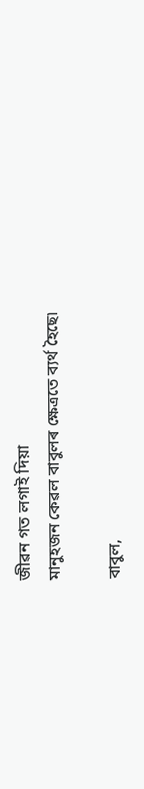জীৱন গত লগাই দিয়া
মানুহজন কেৱল বাবুলৰ ক্ষেত্ৰতে ব্যৰ্থ হৈছে৷

বাবুল,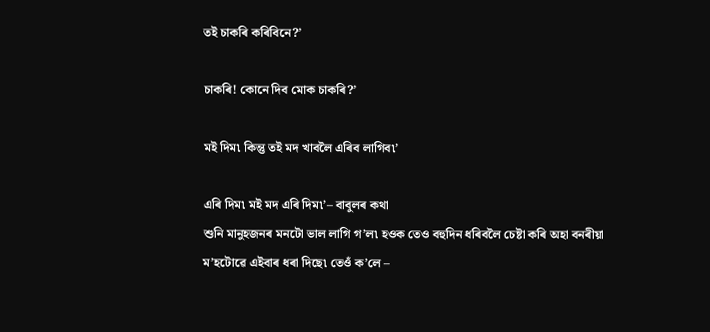তই চাকৰি কৰিবিনে?’

চাকৰি! কোনে দিব মোক চাকৰি?’

মই দিম৷ কিন্তু তই মদ খাবলৈ এৰিব লাগিব৷’

এৰি দিম৷ মই মদ এৰি দিম৷’– বাবুলৰ কথা
শুনি মানুহজনৰ মনটো ভাল লাগি গ’ল৷ হওক তেও বহুদিন ধৰিবলৈ চেষ্টা কৰি অহা বনৰীয়া
ম’হটোৱে এইবাৰ ধৰা দিছে৷ তেওঁ ক’লে –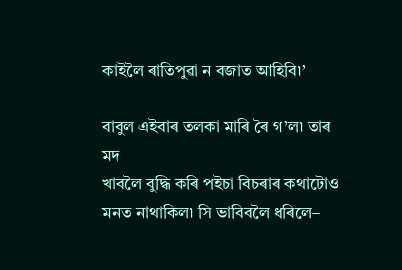কাইলৈ ৰাতিপুৱা ন বজাত আহিবি৷’

বাবুল এইবাৰ তলকা মাৰি ৰৈ গ’ল৷ তাৰ মদ
খাবলৈ বুদ্ধি কৰি পইচা বিচৰাৰ কথাটোও মনত নাথাকিল৷ সি ভাবিবলৈ ধৰিলে–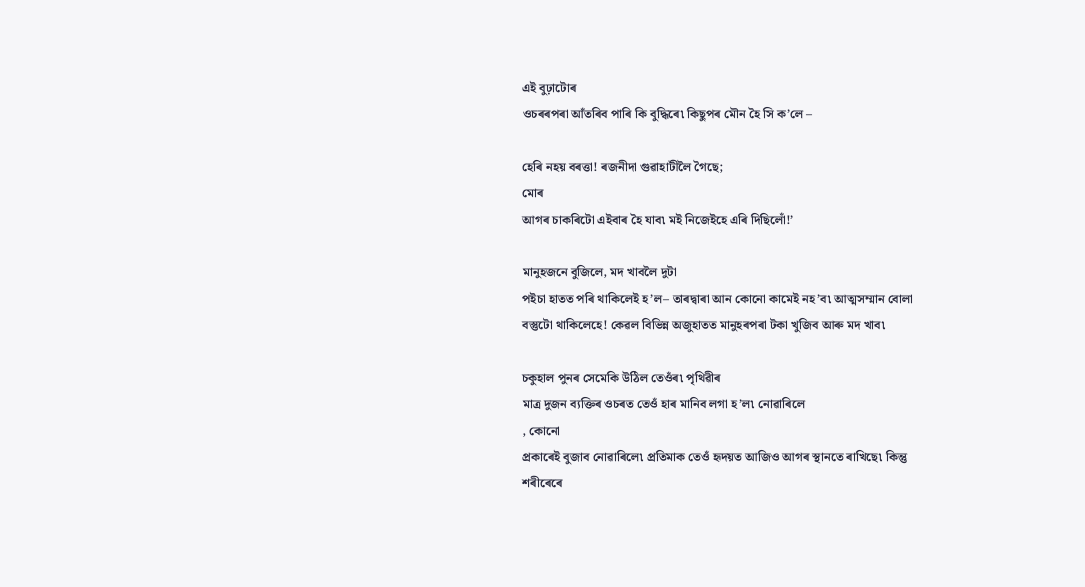এই বুঢ়াটোৰ
ওচৰৰপৰা আঁতৰিব পাৰি কি বুদ্ধিৰে৷ কিছুপৰ মৌন হৈ সি ক’লে –

হেৰি নহয় বৰত্তা! ৰজনীদা গুৱাহাটীলৈ গৈছে;
মোৰ
আগৰ চাকৰিটো এইবাৰ হৈ যাব৷ মই নিজেইহে এৰি দিছিলোঁ!’

মানুহজনে বুজিলে, মদ খাবলৈ দুটা
পইচা হাতত পৰি থাকিলেই হ’ল– তাৰদ্বাৰা আন কোনো কামেই নহ’ব৷ আত্মসম্মান বোলা
বস্তুটো থাকিলেহে! কেৱল বিভিন্ন অজুহাতত মানুহৰপৰা টকা খুজিব আৰু মদ খাব৷

চকুহাল পুনৰ সেমেকি উঠিল তেওঁৰ৷ পৃথিৱীৰ
মাত্ৰ দুজন ব্যক্তিৰ ওচৰত তেওঁ হাৰ মানিব লগা হ’ল৷ নোৱাৰিলে
, কোনো
প্ৰকাৰেই বুজাব নোৱাৰিলে৷ প্ৰতিমাক তেওঁ হৃদয়ত আজিও আগৰ স্থানতে ৰাখিছে৷ কিন্তু
শৰীৰেৰে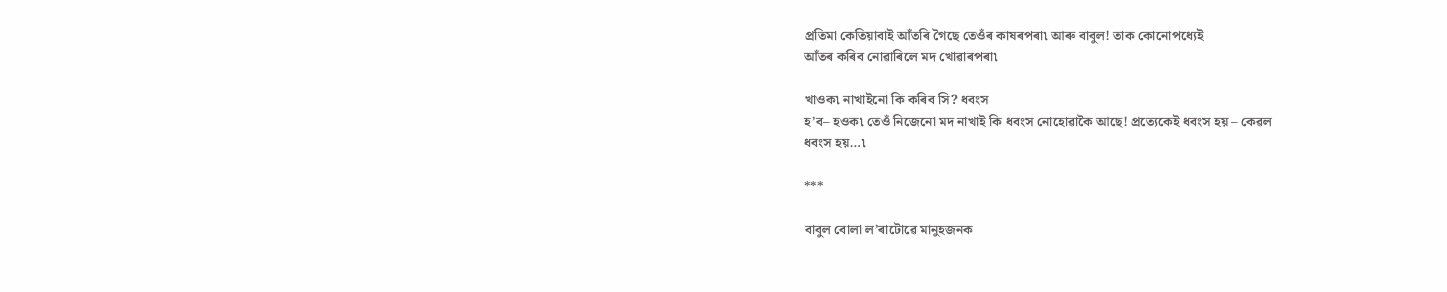প্ৰতিমা কেতিয়াবাই আঁতৰি গৈছে তেওঁৰ কাষৰপৰা৷ আৰু বাবুল! তাক কোনোপধ্যেই
আঁতৰ কৰিব নোৱাৰিলে মদ খোৱাৰপৰা৷

খাওক৷ নাখাইনো কি কৰিব সি? ধবংস
হ’ব– হওক৷ তেওঁ নিজেনো মদ নাখাই কি ধবংস নোহোৱাকৈ আছে! প্ৰত্যেকেই ধবংস হয় – কেৱল
ধবংস হয়…৷

***

বাবুল বোলা ল’ৰাটোৱে মানুহজনক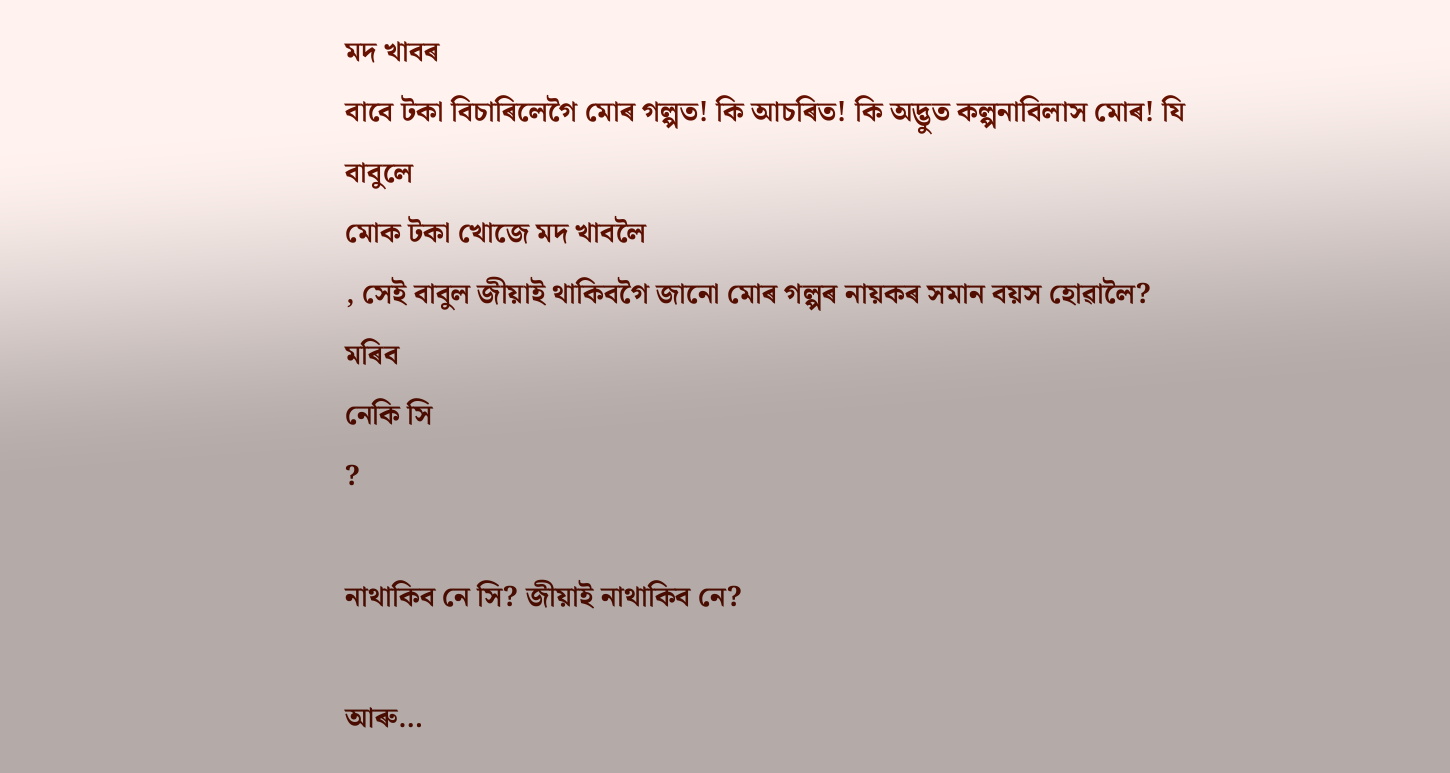মদ খাবৰ
বাবে টকা বিচাৰিলেগৈ মোৰ গল্পত! কি আচৰিত! কি অদ্ভুত কল্পনাবিলাস মোৰ! যি বাবুলে
মোক টকা খোজে মদ খাবলৈ
, সেই বাবুল জীয়াই থাকিবগৈ জানো মোৰ গল্পৰ নায়কৰ সমান বয়স হোৱালৈ?
মৰিব
নেকি সি
?

নাথাকিব নে সি? জীয়াই নাথাকিব নে?

আৰু…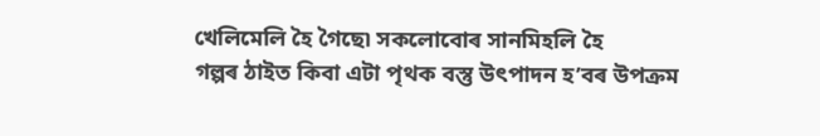খেলিমেলি হৈ গৈছে৷ সকলোবোৰ সানমিহলি হৈ
গল্পৰ ঠাইত কিবা এটা পৃথক বস্তু উৎপাদন হ’বৰ উপক্ৰম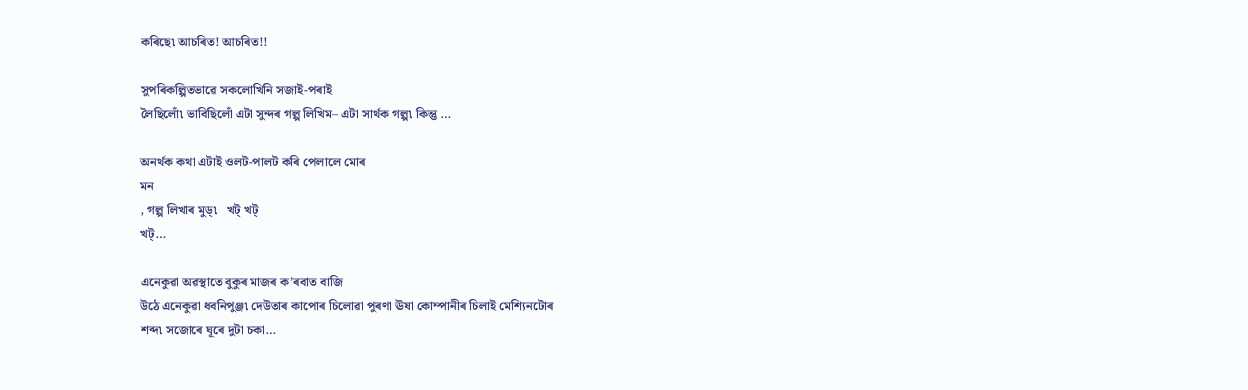কৰিছে৷ আচৰিত! আচৰিত!!

সুপৰিকল্পিতভাৱে সকলোখিনি সজাই-পৰাই
লৈছিলোঁ৷ ভাবিছিলোঁ এটা সুন্দৰ গল্প লিখিম– এটা সাৰ্থক গল্প৷ কিন্তু …

অনৰ্থক কথা এটাই ওলট-পালট কৰি পেলালে মোৰ
মন
, গল্প লিখাৰ মুড্‌৷   খট্‌ খট্‌
খট্‌…

এনেকুৱা অৱস্থাতে বুকুৰ মাজৰ ক’ৰবাত বাজি
উঠে এনেকুৱা ধবনিপুঞ্জ৷ দেউতাৰ কাপোৰ চিলোৱা পুৰণা ঊষা কোম্পানীৰ চিলাই মেশ্যিনটোৰ
শব্দ৷ সজোৰে ঘূৰে দুটা চকা…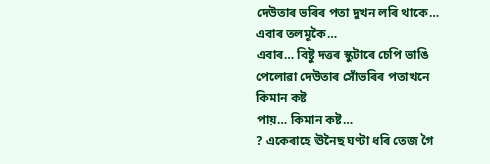দেউতাৰ ভৰিৰ পতা দুখন লৰি থাকে… এবাৰ তলমূকৈ…
এবাৰ… বিষ্টু দত্তৰ স্কুটাৰে চেপি ভাঙি পেলোৱা দেউতাৰ সোঁভৰিৰ পতাখনে কিমান কষ্ট
পায়… কিমান কষ্ট…
? একেৰাহে ঊনৈছ ঘণ্টা ধৰি তেজ গৈ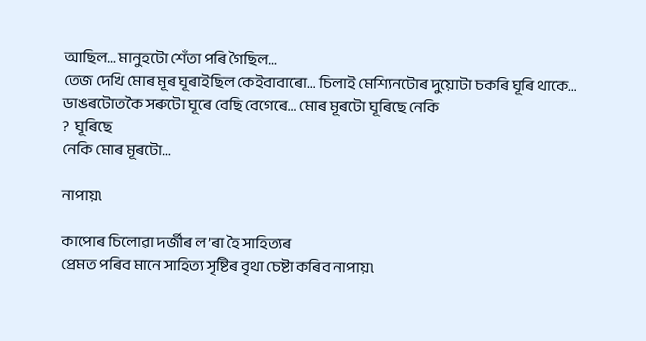আছিল… মানুহটো শেঁতা পৰি গৈছিল…
তেজ দেখি মোৰ মূৰ ঘূৰাইছিল কেইবাবাৰো… চিলাই মেশ্যিনটোৰ দুয়োটা চকৰি ঘূৰি থাকে…
ডাঙৰটোতকৈ সৰুটো ঘূৰে বেছি বেগেৰে… মোৰ মূৰটো ঘূৰিছে নেকি
?  ঘূৰিছে
নেকি মোৰ মূৰটো…

নাপায়৷

কাপোৰ চিলোৱা দৰ্জীৰ ল’ৰা হৈ সাহিত্যৰ
প্ৰেমত পৰিব মানে সাহিত্য সৃষ্টিৰ বৃথা চেষ্টা কৰিব নাপায়৷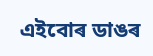এইবোৰ ডাঙৰ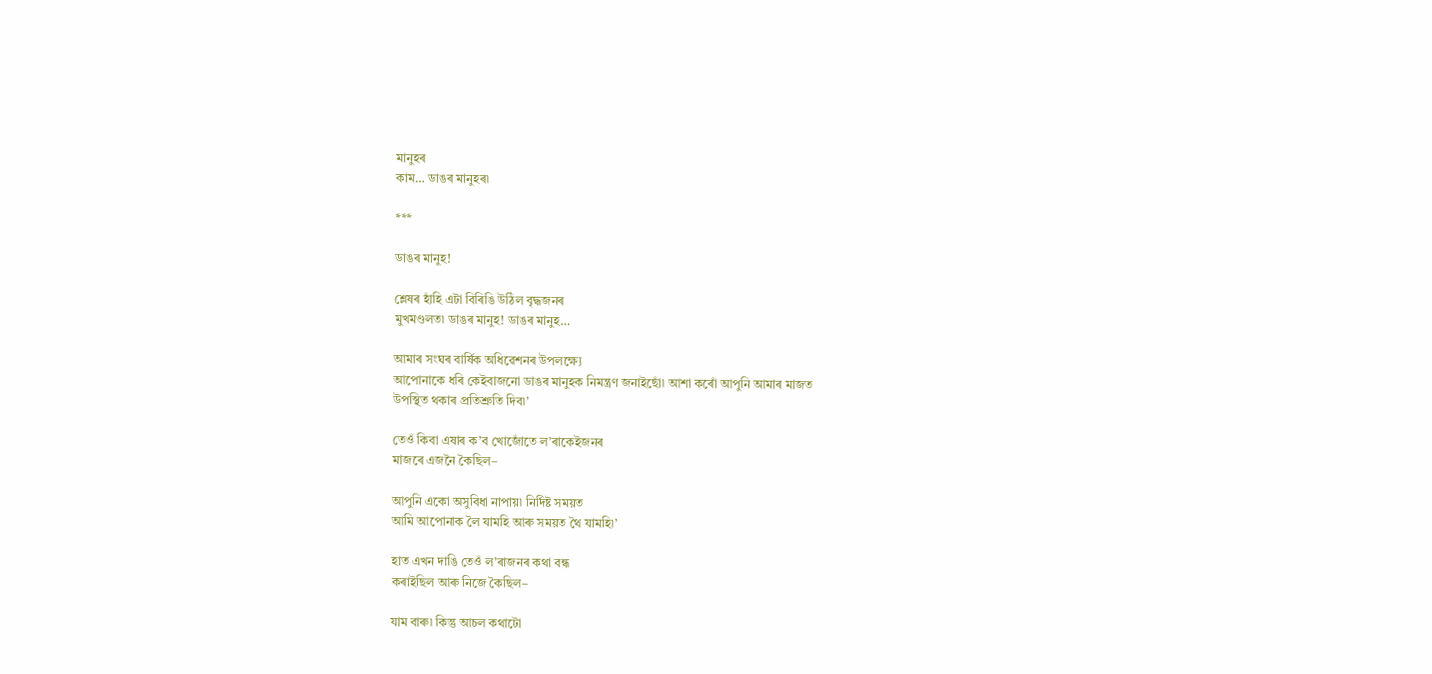মানুহৰ
কাম… ডাঙৰ মানুহৰ৷

***

ডাঙৰ মানুহ!

শ্লেষৰ হাঁহি এটা বিৰিঙি উঠিল বৃদ্ধজনৰ
মুখমণ্ডলত৷ ডাঙৰ মানুহ! ডাঙৰ মানুহ…

আমাৰ সংঘৰ বাৰ্ষিক অধিৱেশনৰ উপলক্ষ্যে
আপোনাকে ধৰি কেইবাজনো ডাঙৰ মানুহক নিমন্ত্ৰণ জনাইছোঁ৷ আশা কৰোঁ আপুনি আমাৰ মাজত
উপস্থিত থকাৰ প্ৰতিশ্ৰুতি দিব৷’

তেওঁ কিবা এষাৰ ক’ব খোজোঁতে ল’ৰাকেইজনৰ
মাজৰে এজনৈ কৈছিল–

আপুনি একো অসুবিধা নাপায়৷ নিৰ্দিষ্ট সময়ত
আমি আপোনাক লৈ যামহি আৰু সময়ত থৈ যামহি৷’

হাত এখন দাঙি তেওঁ ল’ৰাজনৰ কথা বন্ধ
কৰাইছিল আৰু নিজে কৈছিল–

যাম বাৰু৷ কিন্তু আচল কথাটো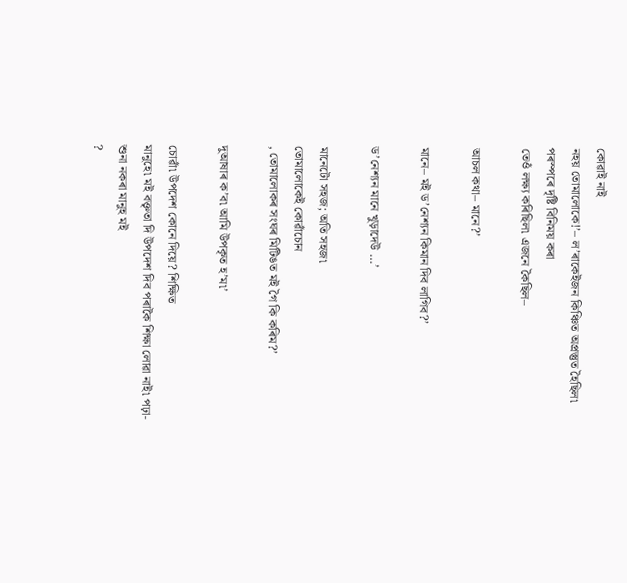কোৱাই নাই
নহয় তোমালোকে!’– ল’ৰাকেইজন কিঞ্চিত অপ্ৰস্তুত হৈছিল৷ পৰস্পৰে দৃষ্টি বিনিময় কৰা
তেওঁ লক্ষ্য কৰিছিল৷ এজনে কৈছিল–

আচল কথা– মানে?’

মানে– মই ড’নেশ্যন কিমান দিব লাগিব?’

ড’নেশ্যন মানে খুড়াদেউ …’

মানেটো সহজ; অতি সহজ৷
তোমালোকেই কোৱাঁচোন
, তোমালোকৰ সংঘৰ মিটিঙত মই গৈ কি কৰিম?’

দুআষাৰ ক’ব৷ আমি উপকৃত হ’ম৷’

চোৱাঁ৷ উপদেশ কোনে দিয়ে? শিক্ষিত
মানুহে৷ মই বক্তৃতা দি উপদেশ দিব পৰাকৈ শিক্ষা লোৱা নাই৷ পঢ়া-শুনা নকৰা মানুহ মই
?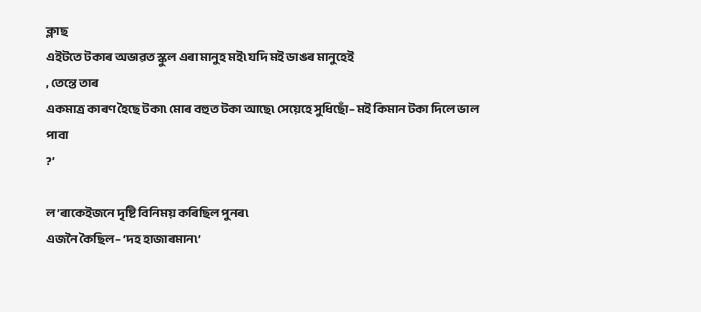ক্লাছ
এইটতে টকাৰ অভাৱত স্কুল এৰা মানুহ মই৷ যদি মই ডাঙৰ মানুহেই
, তেন্তে তাৰ
একমাত্ৰ কাৰণ হৈছে টকা৷ মোৰ বহুত টকা আছে৷ সেয়েহে সুধিছোঁ– মই কিমান টকা দিলে ভাল
পাবা
?’

ল’ৰাকেইজনে দৃষ্টি বিনিময় কৰিছিল পুনৰ৷
এজনৈ কৈছিল– ‘দহ হাজাৰমান৷’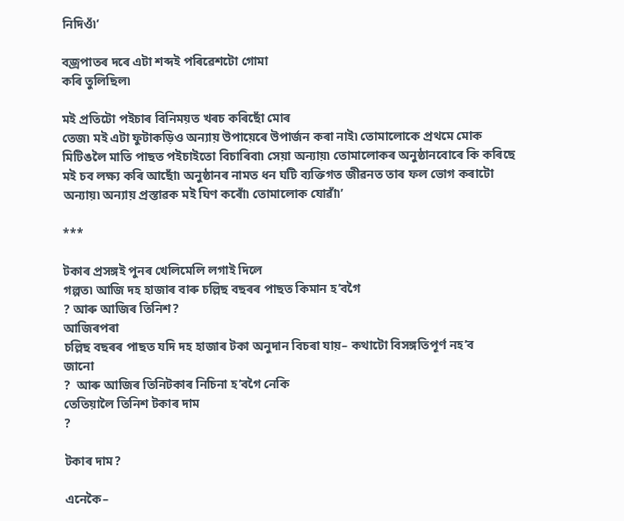নিদিওঁ৷’

বজ্ৰপাতৰ দৰে এটা শব্দই পৰিৱেশটো গোমা
কৰি তুলিছিল৷

মই প্ৰতিটো পইচাৰ বিনিময়ত খৰচ কৰিছোঁ মোৰ
তেজ৷ মই এটা ফুটাকড়িও অন্যায় উপায়েৰে উপাৰ্জন কৰা নাই৷ তোমালোকে প্ৰথমে মোক
মিটিঙলৈ মাতি পাছত পইচাইতো বিচাৰিবা৷ সেয়া অন্যায়৷ তোমালোকৰ অনুষ্ঠানবোৰে কি কৰিছে
মই চব লক্ষ্য কৰি আছোঁ৷ অনুষ্ঠানৰ নামত ধন ঘটি ব্যক্তিগত জীৱনত তাৰ ফল ভোগ কৰাটো
অন্যায়৷ অন্যায় প্ৰস্তাৱক মই ঘিণ কৰোঁ৷ তোমালোক যোৱাঁ৷’

***

টকাৰ প্ৰসঙ্গই পুনৰ খেলিমেলি লগাই দিলে
গল্পত৷ আজি দহ হাজাৰ বাৰু চল্লিছ বছৰৰ পাছত কিমান হ’বগৈ
? আৰু আজিৰ তিনিশ?
আজিৰপৰা
চল্লিছ বছৰৰ পাছত যদি দহ হাজাৰ টকা অনুদান বিচৰা যায়– কথাটো বিসঙ্গতিপূৰ্ণ নহ’ব
জানো
?  আৰু আজিৰ তিনিটকাৰ নিচিনা হ’বগৈ নেকি
তেতিয়ালৈ তিনিশ টকাৰ দাম
?

টকাৰ দাম?

এনেকৈ–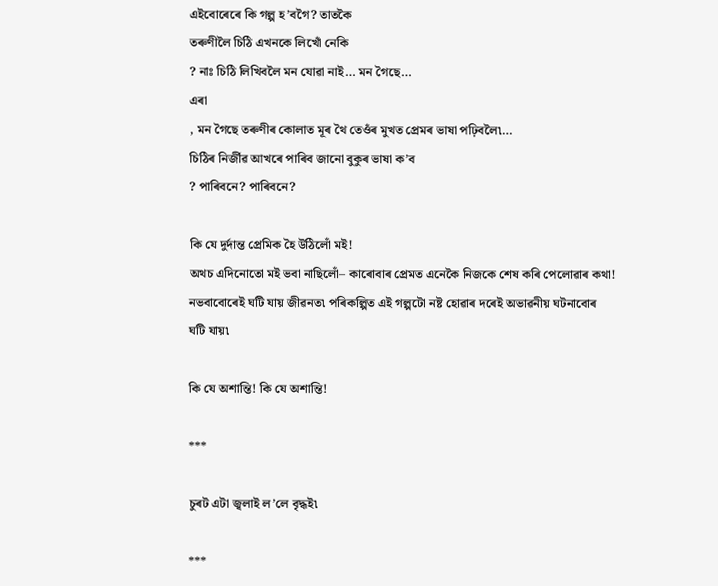এইবোৰেৰে কি গল্প হ’বগৈ? তাতকৈ
তৰুণীলৈ চিঠি এখনকে লিখোঁ নেকি
? নাঃ চিঠি লিখিবলৈ মন যোৱা নাই… মন গৈছে…
এৰা
, মন গৈছে তৰুণীৰ কোলাত মূৰ থৈ তেওঁৰ মুখত প্ৰেমৰ ভাষা পঢ়িবলৈ৷…
চিঠিৰ নিৰ্জীৱ আখৰে পাৰিব জানো বুকুৰ ভাষা ক’ব
? পাৰিবনে? পাৰিবনে?

কি যে দুৰ্দান্ত প্ৰেমিক হৈ উঠিলোঁ মই!
অথচ এদিনোতো মই ভবা নাছিলোঁ– কাৰোবাৰ প্ৰেমত এনেকৈ নিজকে শেষ কৰি পেলোৱাৰ কথা!
নভবাবোৰেই ঘটি যায় জীৱনত৷ পৰিকল্পিত এই গল্পটো নষ্ট হোৱাৰ দৰেই অভাৱনীয় ঘটনাবোৰ
ঘটি যায়৷

কি যে অশান্তি! কি যে অশান্তি!

***

চুৰট এটা জ্বলাই ল’লে বৃদ্ধই৷

***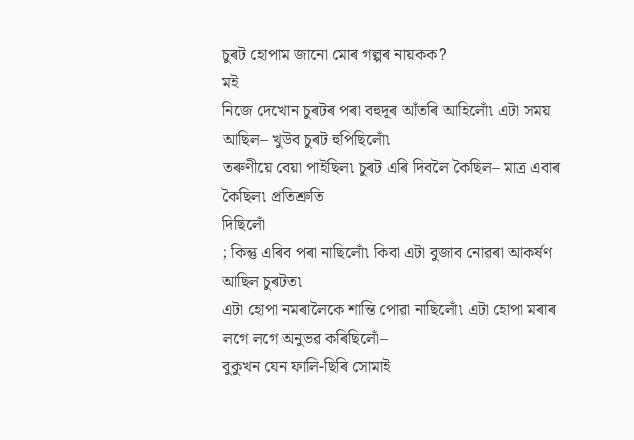চুৰট হোপাম জানো মোৰ গল্পৰ নায়কক?
মই
নিজে দেখোন চুৰটৰ পৰা বহুদূৰ আঁতৰি আহিলোঁ৷ এটা সময় আছিল– খুউব চুৰট হুপিছিলোঁ৷
তৰুণীয়ে বেয়া পাইছিল৷ চুৰট এৰি দিবলৈ কৈছিল– মাত্ৰ এবাৰ কৈছিল৷ প্ৰতিশ্ৰুতি
দিছিলোঁ
; কিন্তু এৰিব পৰা নাছিলোঁ৷ কিবা এটা বুজাব নোৱৰা আকৰ্ষণ আছিল চুৰটত৷
এটা হোপা নমৰালৈকে শান্তি পোৱা নাছিলোঁ৷ এটা হোপা মৰাৰ লগে লগে অনুভৱ কৰিছিলোঁ–
বুকুখন যেন ফালি-ছিৰি সোমাই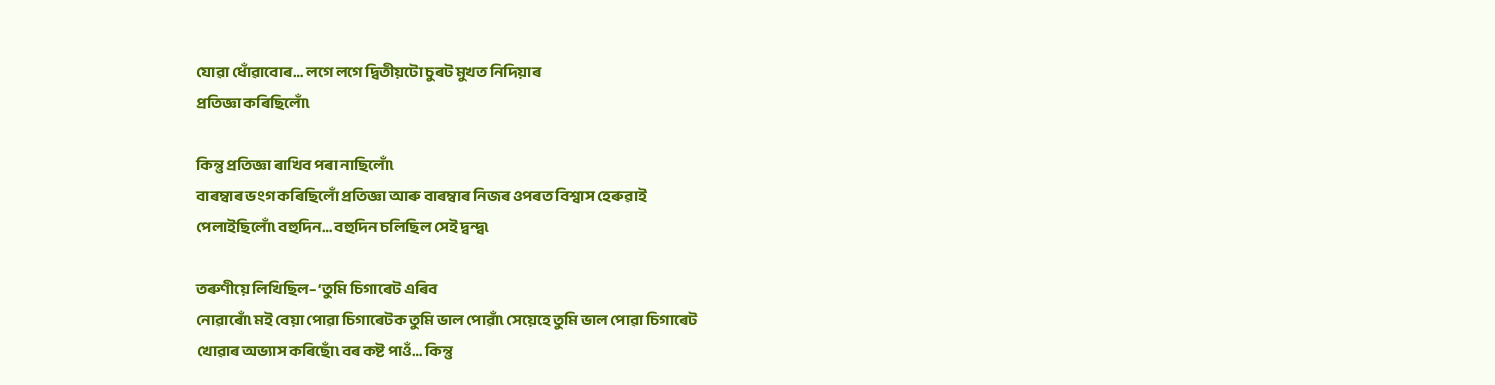যোৱা ধোঁৱাবোৰ… লগে লগে দ্বিতীয়টো চুৰট মুখত নিদিয়াৰ
প্ৰতিজ্ঞা কৰিছিলোঁ৷

কিন্তু প্ৰতিজ্ঞা ৰাখিব পৰা নাছিলোঁ৷
বাৰম্বাৰ ভংগ কৰিছিলোঁ প্ৰতিজ্ঞা আৰু বাৰম্বাৰ নিজৰ ওপৰত বিশ্বাস হেৰুৱাই
পেলাইছিলোঁ৷ বহুদিন… বহুদিন চলিছিল সেই দ্বন্দ্ব৷

তৰুণীয়ে লিখিছিল– ‘তুমি চিগাৰেট এৰিব
নোৱাৰোঁ৷ মই বেয়া পোৱা চিগাৰেটক তুমি ভাল পোৱাঁ৷ সেয়েহে তুমি ভাল পোৱা চিগাৰেট
খোৱাৰ অভ্যাস কৰিছোঁ৷ বৰ কষ্ট পাওঁ… কিন্তু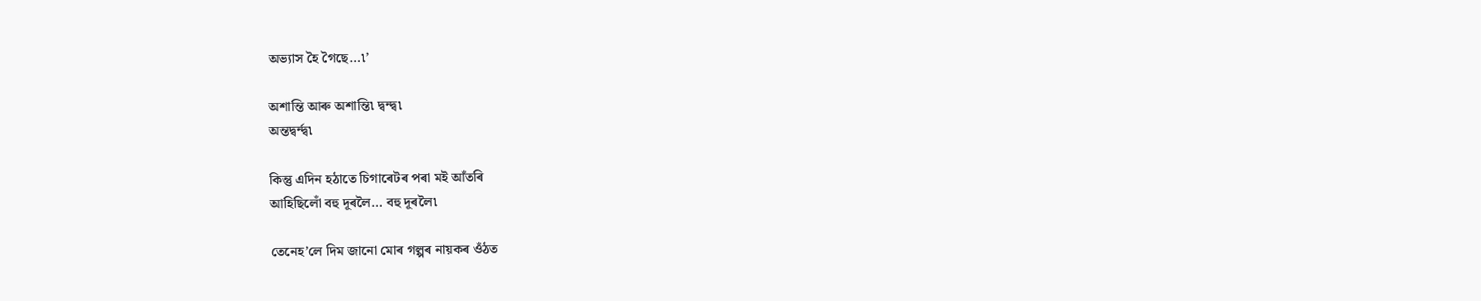অভ্যাস হৈ গৈছে…৷’

অশান্তি আৰু অশান্তি৷ দ্বন্দ্ব৷
অন্তদ্বৰ্ন্দ্ব৷

কিন্তু এদিন হঠাতে চিগাৰেটৰ পৰা মই আঁতৰি
আহিছিলোঁ বহু দূৰলৈ… বহু দূৰলৈ৷

তেনেহ’লে দিম জানো মোৰ গল্পৰ নায়কৰ ওঁঠত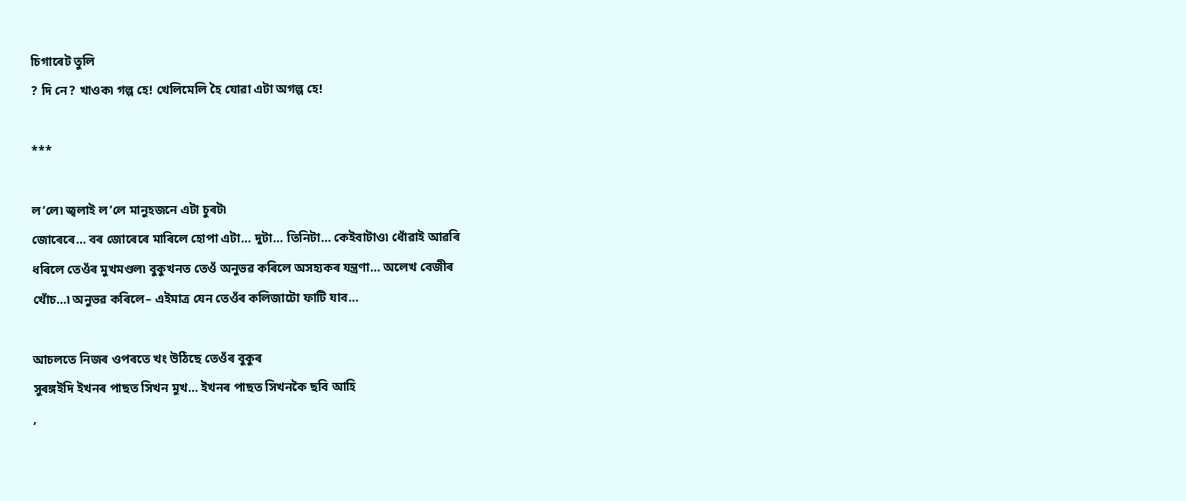চিগাৰেট তুলি
? দি নে? খাওক৷ গল্প হে! খেলিমেলি হৈ যোৱা এটা অগল্প হে!

***

ল’লে৷ জ্বলাই ল’লে মানুহজনে এটা চুৰট৷
জোৰেৰে… বৰ জোৰেৰে মাৰিলে হোপা এটা… দুটা… তিনিটা… কেইবাটাও৷ ধোঁৱাই আৱৰি
ধৰিলে তেওঁৰ মুখমণ্ডল৷ বুকুখনত তেওঁ অনুভৱ কৰিলে অসহ্যকৰ যন্ত্ৰণা… অলেখ বেজীৰ
খোঁচ…৷ অনুভৱ কৰিলে– এইমাত্ৰ যেন তেওঁৰ কলিজাটো ফাটি যাব…

আচলতে নিজৰ ওপৰতে খং উঠিছে তেওঁৰ বুকুৰ
সুৰঙ্গইদি ইখনৰ পাছত সিখন মুখ… ইখনৰ পাছত সিখনকৈ ছবি আহি
,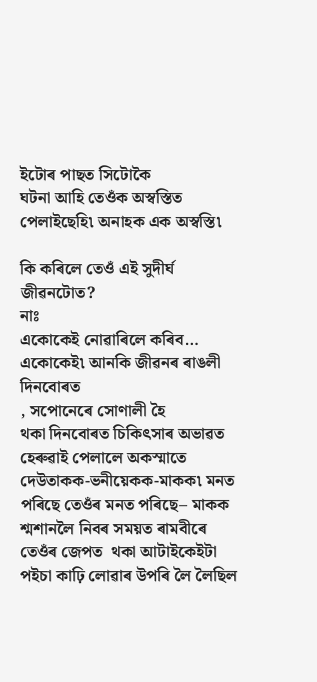ইটোৰ পাছত সিটোকৈ
ঘটনা আহি তেওঁক অস্বস্তিত পেলাইছেহি৷ অনাহক এক অস্বস্তি৷

কি কৰিলে তেওঁ এই সুদীৰ্ঘ জীৱনটোত?
নাঃ
একোকেই নোৱাৰিলে কৰিব… একোকেই৷ আনকি জীৱনৰ ৰাঙলী দিনবোৰত
, সপোনেৰে সোণালী হৈ
থকা দিনবোৰত চিকিৎসাৰ অভাৱত হেৰুৱাই পেলালে অকস্মাতে দেউতাকক-ভনীয়েকক-মাকক৷ মনত
পৰিছে তেওঁৰ মনত পৰিছে– মাকক শ্মশানলৈ নিবৰ সময়ত ৰামবীৰে তেওঁৰ জেপত  থকা আটাইকেইটা পইচা কাঢ়ি লোৱাৰ উপৰি লৈ লৈছিল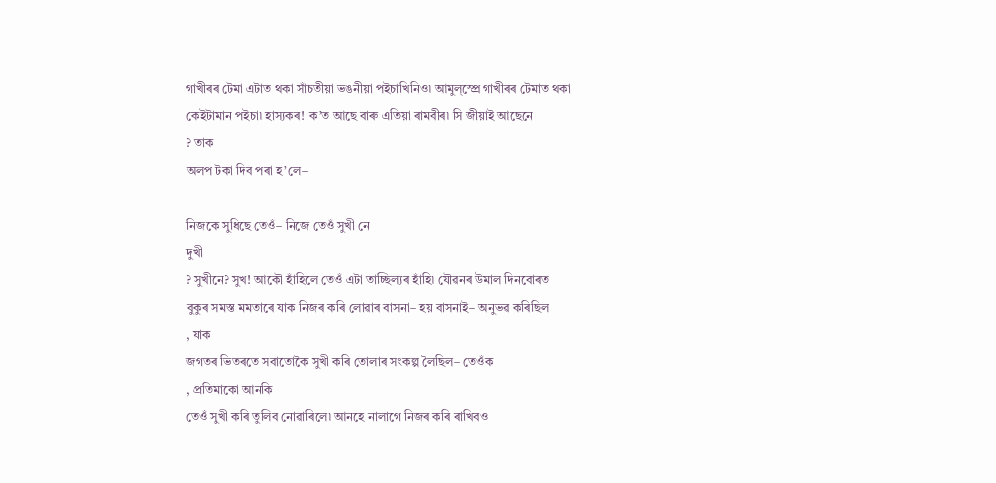গাখীৰৰ টেমা এটাত থকা সাঁচতীয়া ভঙনীয়া পইচাখিনিও৷ আমুল্‌স্প্ৰে গাখীৰৰ টেমাত থকা
কেইটামান পইচা৷ হাস্যকৰ! ক’ত আছে বাৰু এতিয়া ৰামবীৰ৷ সি জীয়াই আছেনে
? তাক
অলপ টকা দিব পৰা হ’লে–

নিজকে সুধিছে তেওঁ– নিজে তেওঁ সুখী নে
দুখী
? সুখীনে? সুখ! আকৌ হাঁহিলে তেওঁ এটা তাচ্ছিল্যৰ হাঁহি৷ যৌৱনৰ উমাল দিনবোৰত
বুকুৰ সমস্ত মমতাৰে যাক নিজৰ কৰি লোৱাৰ বাসনা– হয় বাসনাই– অনুভৱ কৰিছিল
, যাক
জগতৰ ভিতৰতে সবাতোকৈ সুখী কৰি তোলাৰ সংকল্প লৈছিল– তেওঁক
, প্ৰতিমাকো আনকি
তেওঁ সুখী কৰি তুলিব নোৱাৰিলে৷ আনহে নালাগে নিজৰ কৰি ৰাখিবও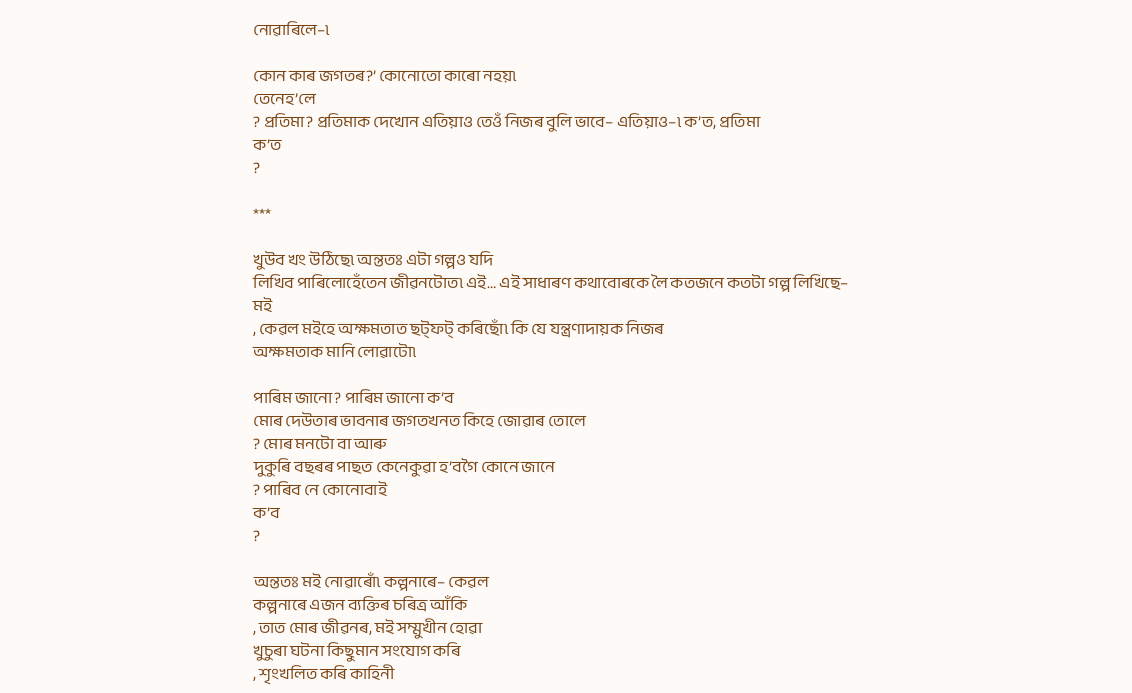নোৱাৰিলে–৷

কোন কাৰ জগতৰ?’ কোনোতো কাৰো নহয়৷
তেনেহ’লে
? প্ৰতিমা? প্ৰতিমাক দেখোন এতিয়াও তেওঁ নিজৰ বুলি ভাবে– এতিয়াও–৷ ক’ত, প্ৰতিমা
ক’ত
?

***

খুউব খং উঠিছে৷ অন্ততঃ এটা গল্পও যদি
লিখিব পাৰিলোহেঁতেন জীৱনটোত৷ এই… এই সাধাৰণ কথাবোৰকে লৈ কতজনে কতটা গল্প লিখিছে–
মই
, কেৱল মইহে অক্ষমতাত ছট্‌ফট্‌ কৰিছোঁ৷ কি যে যন্ত্ৰণাদায়ক নিজৰ
অক্ষমতাক মানি লোৱাটো৷

পাৰিম জানো? পাৰিম জানো ক’ব
মোৰ দেউতাৰ ভাবনাৰ জগতখনত কিহে জোৱাৰ তোলে
? মোৰ মনটো বা আৰু
দুকুৰি বছৰৰ পাছত কেনেকুৱা হ’বগৈ কোনে জানে
? পাৰিব নে কোনোবাই
ক’ব
?

অন্ততঃ মই নোৱাৰোঁ৷ কল্পনাৰে– কেৱল
কল্পনাৰে এজন ব্যক্তিৰ চৰিত্ৰ আঁকি
, তাত মোৰ জীৱনৰ, মই সম্মুখীন হোৱা
খুচুৰা ঘটনা কিছুমান সংযোগ কৰি
, শৃংখলিত কৰি কাহিনী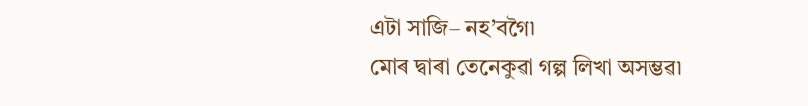এটা সাজি– নহ’বগৈ৷
মোৰ দ্বাৰা তেনেকুৱা গল্প লিখা অসম্ভৱ৷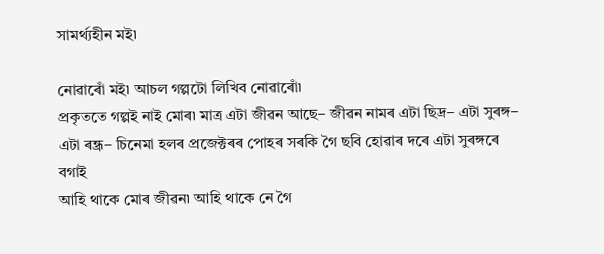সামৰ্থ্যহীন মই৷

নোৱাৰোঁ মই৷ আচল গল্পটো লিখিব নোৱাৰোঁ৷
প্ৰকৃততে গল্পই নাই মোৰ৷ মাত্ৰ এটা জীৱন আছে– জীৱন নামৰ এটা ছিদ্ৰ– এটা সুৰঙ্গ–
এটা ৰন্ধ্ৰ– চিনেমা হলৰ প্ৰজেক্টৰৰ পোহৰ সৰকি গৈ ছবি হোৱাৰ দৰে এটা সুৰঙ্গৰে বগাই
আহি থাকে মোৰ জীৱন৷ আহি থাকে নে গৈ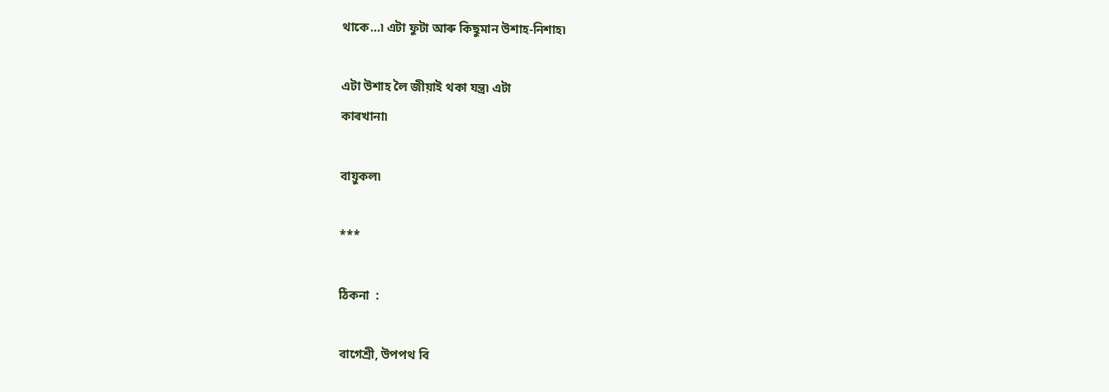থাকে…৷ এটা ফুটা আৰু কিছুমান উশাহ-নিশাহ৷

এটা উশাহ লৈ জীয়াই থকা যন্ত্ৰ৷ এটা
কাৰখানা৷

বায়ুকল৷

***

ঠিকনা  :

বাগেশ্ৰী, উপপথ বি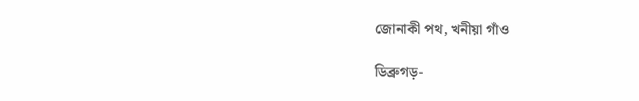জোনাকী পথ, খনীয়া গাঁও

ডিব্ৰুগড়-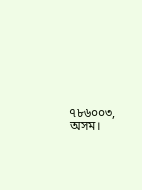৭৮৬০০৩, অসম।